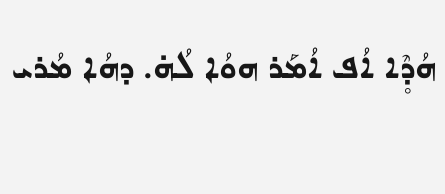ܗܳܕ̥ܶܐ ܐܳܦ ܐܳܡܰܪ ܗܘܳܐ ܠܳܗ̇. ܕܗܳܐ ܡܳܪܝ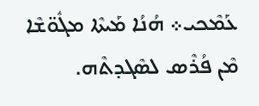ܥܰܡܶܟܝ܀ ܗܳܢܳܐ ܡܰܝܬܶܐ ܡܓܽܘ̈ܫܶܐ ܡܶܢ ܦܳܪܶܣ ܠܣܶܓܕܬܶܗ.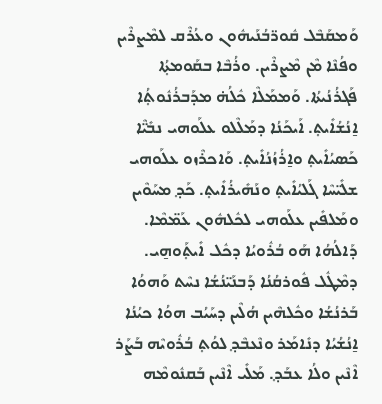ܘܰܡܩܰܒܶܠ ܩܽܘܪ̈ܒܳܢܰܝܗܽܘܢ ܘܥܳܪܶܩ ܠܡܶܨܪܶܝܢ ܘܦܳܢܶܐ ܡܶܢ ܡܶܨܪܶܝܢ. ܘܪܳܒܶܐ ܒܩܰܘܡܬ̥ܳܐ ܦܰܓܪܳܢܳܝܬܳܐ. ܘܰܡܡܰܠܶܐ ܟܽܠܳܗ̇ ܡܕܰܒܪܳܢܽܘܬ̥ܳܐ ܐ̱ܢܳܫܳܐܺܝܬ̥. ܐܰܝܟܰܢܳܐ ܕܡܰܠܶܠܘ ܥܠܰܘܗܝ ܢܒܺܝ̈ܶܐ ܟܰܣܝܳܐܺܝܬ̥ ܘܐ̱ܪܳܙܳܢܳܐܺܝܬ̥. ܘܰܐܟܪܶܙܘ ܥܠܰܘܗܝ ܫܠܺܝ̈ܚܶܐ ܓܰܠܝܳܐܺܝܬ̥ ܘܢܰܗܺܝܪܳܐܺܝܬ̥. ܟܰܕ̥ ܡܚܰܘܶܝܢ ܘܡܰܠܦܺܝܢ ܥܠܰܘܗܝ ܠܟܽܠܗܽܘܢ ܥܰܡ̈ܡܶܐ. ܕܰܐܠܳܗܳܐ ܗܰܘ ܒܳܪܽܘܝܳܐ ܕܟܽܠ ܐܺܝܬ̥ܰܘܗ̱ܝ. ܕܡܶܛܽܠ ܦܽܘܪܩܳܢܳܐ ܕܰܒܢܰܝ̈ܢܳܫܳܐ ܢܚܶܬ ܘܰܗܘܳܐ ܒܰܪܢܳܫܳܐ ܘܟܽܠܗܶܝܢ ܗܳܠܶܝܢ ܕܚܰܝܳܒ ܗܘܳܐ ܟܝܳܢܳܐ ܐ̱ܢܳܫܳܝܳܐ ܕܢܺܐܡܰܪ ܘܢܶܥܒܶܕ̥ ܠܘܳܬ̥ ܒܳܪܽܘܝܶܗ ܒܰܨܰܪ ܐܶܢܶܝܢ ܘܠܳܐ ܥܒܰܕ̥. ܡܰܠܺܝ ܐܶܢܶܝܢ ܒܰܩܢܽܘܡܶܗ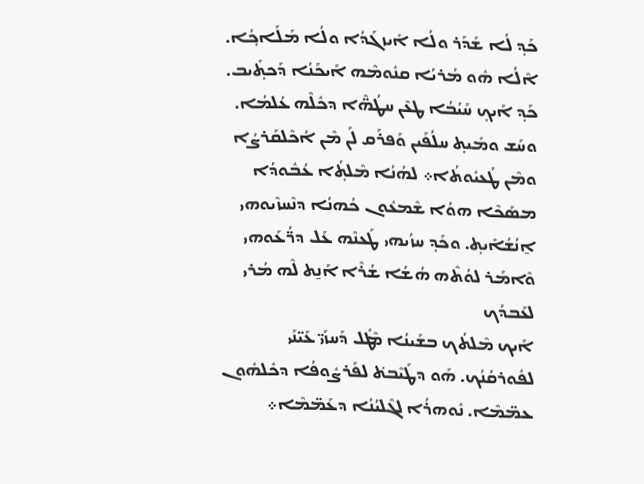ܟܰܕ̥ ܠܳܐ ܫܰܕܰܪ ܘܠܳܐ ܐܺܝܙܓܰܕܳܐ ܘܠܳܐ ܡܰܠܰܐܟ̥ܳܐ. ܐܶܠܳܐ ܗܽܘ ܡܳܪܝܳܐ ܩܢܽܘܡܶܗ ܐܰܝܟܰܢܳܐ ܕܰܟܬ̥ܺܝܒ. ܟܰܕ̥ ܐܰܝܟ̥ ܚܰܝܳܒܳܐ ܛܥܶܢ ܚܛܳܗ̈ܶܐ ܕܟܽܠܶܗ ܥܳܠܡܳܐ. ܘܚܰܫ ܘܡܺܝܬ̥ ܚܠܳܦܰܝܢ ܘܰܦܪܰܩ ܠܰܢ ܡܶܢ ܐܳܟܶܠܩܰܪܨܳܐ ܘܡܶܢ ܛܳܥܝܽܘܬܳܐ܀ ܠܗܳܢܳܐ ܡܶܠܬ̥ܳܐ ܥܳܒܽܘܕܳܐ ܡܣܰܟܶܐ ܗܘܳܐ ܫܶܡܥܽܘܢ ܟܳܗܢܳܐ ܕܢܶܚܙܶܝܘܗܝ ܐ̱ܢܳܫܳܐܺܝܬ̥. ܘܟܰܕ̥ ܚܙܳܝܗܝ ܛܰܥܢܶܗ ܥܰܠ ܕܪ̈ܳܥܰܘܗܝ ܘܶܐܡܰܪ ܠܘܳܬܶܗ ܗܳܫܳܐ ܫܳܪܶܐ ܐܰܢ̱ܬ ܠܶܗ ܡܳܪܝ ܠܥܰܒܕܳܟ
ܐܰܝܟ ܡܶܠܬܳܟ ܒܫܰܝܢܳܐ ܡܶܛܽܠ ܕܰܚܙܰܝ̈ ܥܰܝ̈ܢܰܝ ܠܦܽܘܪܩܳܢܳܟ. ܗܰܘ ܕܛܰܝܶܒܬ̊ ܠܦܰܪܨܽܘܦܳܐ ܕܟܽܠܗܽܘܢ ܥܡ̈ܡܶܐ. ܢܽܘܗܪܳܐ ܠܓܶܠܝܳܢܳܐ ܕܥܰܡ̈ܡܶܐ܀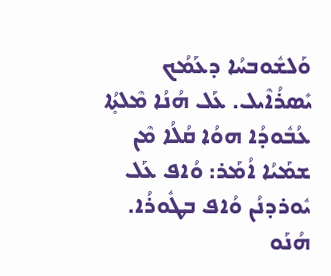ܘܰܠܫܽܘܒܚܳܐ ܕܥܰܡܳܟ ܝܺܣܪܳܐܶܝܠ. ܥܰܠ ܗܳܢܳܐ ܡܶܠܬ̥ܳܐ ܥܳܒܽܘܕܳܐ ܗܘܳܐ ܩܳܠܳܐ ܡܶܢ ܫܡܰܝܳܐ ܐܳܡܰܪ: ܘܳܐܦ ܥܰܠ ܝܽܘܪܕܢܳܢ ܘܳܐܦ ܒܛܽܘܪܳܐ. ܗܳܢܰܘ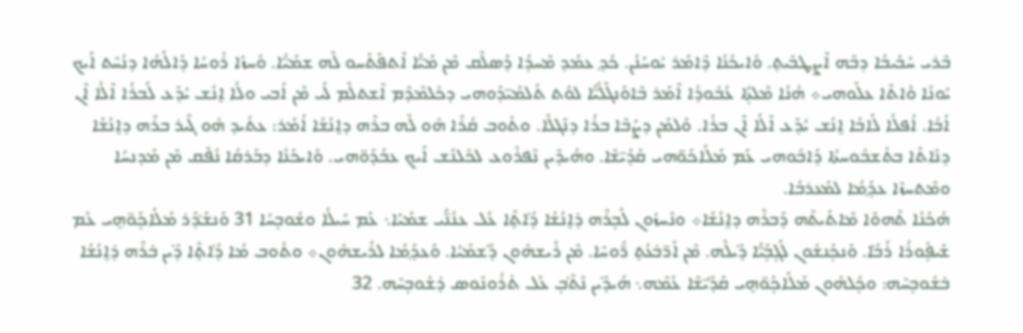ܒܶܪܝ ܚܰܒܺܝܒܳܐ ܕܒܶܗ ܐܶܨܛܒܺܝܬ̥. ܘܰܐܝܟܰܢܳܐ ܕܶܐܡܰܪ ܝܽܘܚܰܢܳܢ. ܟܰܕ̥ ܥܡܰܕ ܡܶܚܕܳܐ ܕܰܣܠܶܩ ܡܶܢ ܡܰܝ̈ܳܐ ܐܶܬܦܰܬܰܚܘ ܠܶܗ ܫܡܰܝ̈ܳܐ. ܘܰܚܙܳܐ ܪܽܘܚܳܐ ܕܰܐܠܳܗܳܐ ܕܢܳܚܶܬ ܐܰܝܟ ܝܰܘܢܳܐ ܘܳܐܬܶܐ ܥܠܰܘܗܝ܀ ܗܳܢܳܐ ܡܶܠܬ̥ܳܐ ܥܳܒܽܘܕܳܐ ܐܶܡܰܪ ܒܶܐܘܰܢܓܶܠܺܝ̈ܰܐ ܠܘܳܬ ܬܰܠܡܺܝ̈ܕܰܘܗܝ ܕܟܽܠܡܶܕܶܡ ܐܶܫܬܠܶܡ ܠܺܝ ܡܶܢ ܐܳܒܝ ܘܠܳܐ ܐ̱ܢܳܫ ܝܳܕܰܥ ܠܰܒܪܳܐ ܐܶܠܳܐ ܐܶܢ ܐܰܒܳܐ. ܐܳܦܠܳܐ ܠܰܐܒܳܐ ܐ̱ܢܳܫ ܝܳܕܰܥ ܐܶܠܳܐ ܐܶܢ ܒܪܳܐ. ܘܰܠܡܰܢ ܕܨܳܒܶܐ ܒܪܳܐ ܕܢܶܓܠܶܐ. ܘܬܽܘܒ ܩܳܪܶܐ ܗܽܘ ܠܶܗ ܒܪܶܗ ܕܐ̱ܢܳܫܳܐ ܐܳܡܰܪ: ܥܬܺܝܕ ܗܽܘ ܓܶܝܪ ܒܪܶܗ ܕܐ̱ܢܳܫܳܐ ܕܢܺܐܬܶܐ ܒܬܽܫܒܽܘܚܬܳܐ ܕܰܐܒܽܘܗܝ ܥܰܡ ܡܰܠܰܐܟܰܘ̈ܗܝ ܩܰܕܺܝ̈ܫܶܐ. ܘܗܳܝܕܶܝܢ ܢܶܦܪܽܘܥ ܠܟܽܠܢܳܫ ܐܰܝܟ ܥܒܳܕܰܘ̈ܗܝ. ܘܰܐܝܟܰܢܳܐ ܕܒܰܪܩܳܐ ܢܳܦܶܩ ܡܶܢ ܡܰܕܢܚܳܐ ܘܡܶܬܚܙܶܐ ܥܕ̥ܰܡܳܐ ܠܡܰܥܪܒܳܐ.
ܗܳܟܰܢܳܐ ܬܶܗܘܶܐ ܡܶܐܬܺܝܬܶܗ ܕܰܒܪܶܗ ܕܐ̱ܢܳܫܳܐ܀ ܘܢܶܚܙܽܘܢ ܠܰܒ̥ܪܶܗ ܕ̊ܐ̱ܢܳܫܳܐ ܕ̊ܳܐܬ̥ܶܐ ܥܰܠ ܥܢܳܢ̈ܰܝ ܫܡܰܝܳܐ܆ ܥܰܡ ܚܰܝܠܳܐ ܘܫܽܘܒ̥ܚܳܐ 31 ܘܰܢܫܰܕ̊ܰܪ ܡܰܠܰܐܟ̥ܰܘ̈ܗ̱ܝ ܥܰܡ ܫܺܝܦ̥ܽܘܪܳܐ ܪܰܒ̊ܳܐ. ܘܰܢܟ̥ܰܢܫܽܘܢ ܠܰܓ̥ܒ̥ܰܝ̈ܳܐ ܕ̊ܺܝܠܶܗ. ܡܶܢ ܐܰܪ̈ܒ̊ܥܳܬ̥ ܪ̈ܽܘܚܶܐ. ܡܶܢ ܪܺܝܫܗܽܘܢ ܕ̊ܰܫܡܰܝܳܐ. ܘܰܥܕ̥ܰܡܳܐ ܠܪܺܝܫܗܽܘܢ܀ ܘܬܽܘܒ ܡܳܐ ܕ̊ܳܐܬ̥ܶܐ ܕ̊ܶܝܢ ܒ̊ܪܶܗ ܕ̊ܐ̱ܢܳܫܳܐ ܒ̊ܫܽܘܒ̥ܚܶܗ: ܘܟ̥ܽܠܗܽܘܢ ܡܰܠܰܐܟ̥ܰܘ̈ܗ̱ܝ ܩܰܕ̊ܺܝ̈ܫܶܐ ܥܰܡܶܗ܆ ܗܳܝܕ̊ܶܝܢ ܢܶܬ̊ܶܒ̥ ܥܰܠ ܬ̊ܪܽܘܢܽܘܣ ܕ̊ܫܽܘܒ̥ܚܶܗ. 32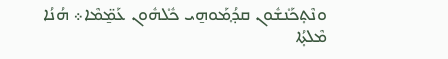ܘܢܶܬ̥ܟ̊ܰܢܫܽܘܢ ܩܕ̥ܳܡܰܘܗ̱ܝ ܟ̊ܽܠܗܽܘܢ ܥܰܡ̱̈ܡܶܐ܀ ܗܳܢܳܐ ܡܶܠܬ̥ܳܐ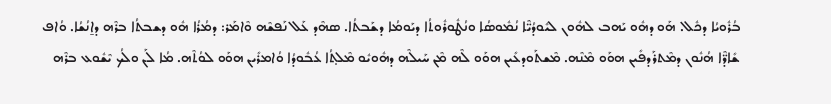ܒܳܪܽܘܝܳܐ ܕܟܽܠ. ܗܰܘ ܕܗܽܘ ܝܰܗܒ ܠܗܽܘܢ ܠܝܽܘܕܳܝ̈ܶܐ ܢܳܡܽܘܣܳܐ ܘܢܳܛܽܘܪܽܘܬܳܐ ܕܝܰܘܡܳܐ ܕܫܰܒܬܳܐ. ܣܗܶܕ ܥܰܠ ܢܰܦܫܶܗ ܘܶܐܡܰܪ: ܕܡܳܪܳܐ ܗܽܘ ܕܫܒܬܳܐ ܒܪܶܗ ܕܐ̱ܢܳܫܳܐ. ܘܳܐܦ ܫܺܐܕ̈ܶܐ ܗܳܢܽܘܢ ܕܡܶܬܪܰܕܦܺܝܢ ܗܘܰܘ ܡܶܢܶܗ. ܡܶܫܬܰܘܕܥܺܝܢ ܗܘܰܘ ܠܶܗ ܡܶܢ ܚܰܝܠܶܗ ܕܗܽܘܝܽܘ ܡܶܠܬ̥ܳܐ ܥܳܒܽܘܕܳܐ ܘܳܐܡܪܺܝܢ ܗܘܰܘ ܠܘܳܬܶܗ. ܡܳܐ ܠܰܢ ܘܠܳܟ ܝܶܫܽܘܥ ܒܪܶܗ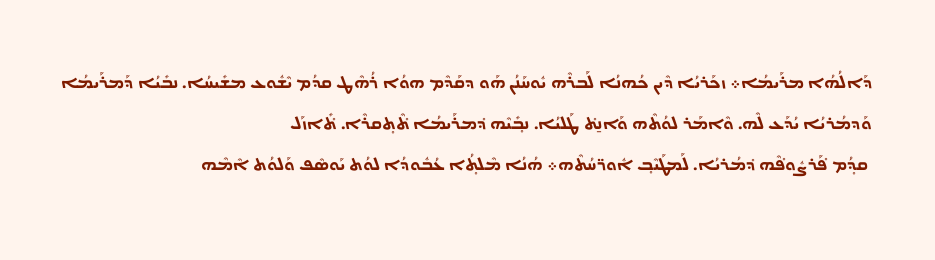ܕܰܐܠܳܗܳܐ ܡܪܰܝܡܳܐ܀ ܙܟܰܪܝܳܐ ܕܶܝܢ ܟܳܗܢܳܐ ܠܰܒܪܶܗ ܝܽܘܚܰܢܳܢ ܗܰܘ ܕܩܰܕܶܡ ܗܘܳܐ ܪܳܗܶܛ ܩܕܳܡ ܝܶܫܽܘܥ ܡܫܺܝܚܳܐ. ܢܒܺܝܳܐ ܕܰܡܪܰܝܡܳܐ ܘܰܕܡܳܪܝܳܐ ܝܳܕܰܥ ܠܶܗ. ܘܶܐܡܰܪ ܠܘܳܬܶܗ ܘܰܐܢ̱ܬ̊ ܛܰܠܝܳܐ. ܢܒ̥ܺܝܶܗ ܕ̊ܡܪܰܝܡܳܐ ܬ̊ܶܬ̥ܩܪܶܐ. ܬ̊ܺܐܙܰܠ
 ܩܕ̥ܳܡ ܦ̊ܰܪܨܽܘܦ̊ܶܗ ܕ̊ܡܳܪܝܳܐ. ܠܰܡܛܰܝܶܒ̥ ܐܽܘܪ̈ܚܳܬܶܗ܀ ܗܳܢܳܐ ܡܶܠܬ̥ܳܐ ܥܳܒܽܘܕܳܐ ܠܘܳܬ ܝܰܘܣܶܦ ܘܰܠܘܳܬ ܐܶܡܶܗ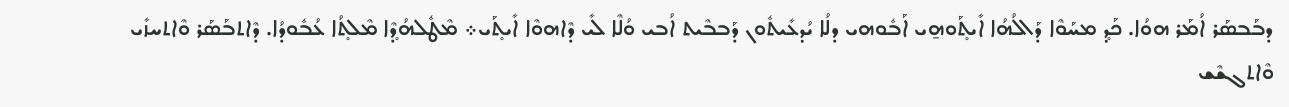ܕܒܰܒܣܰܪ ܐܳܡܰܪ ܗܘܳܐ. ܟܰܕ̥ ܡܚܰܘܶܐ ܕܰܐܠܳܗܳܐ ܐܺܝܬ̥ܰܘܗ̱ܝ ܐܰܒܽܘܗܝ ܕܠܳܐ ܝܳܕܥܺܝܬܽܘܢ ܕܰܒܒܶܝܬ ܐܳܒܝ ܘܳܠܶܐ ܠܺܝ ܕܶܐܗܘܶܐ ܐܺܝܬ̥ܰܝ܀ ܡܶܛܽܠܗܳܕ̥ܶܐ ܡܶܠܬ̥ܳܐ ܥܳܒܽܘܕܳܐ. ܕܶܐܬܒܰܣܰܪ ܘܶܐܬܚܙܺܝ ܘܶܐܬܓܫܶܫ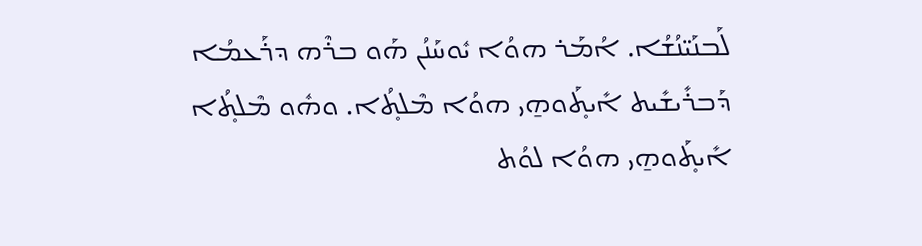ܠܰܒܢܰܝ̈ܢܳܫܳܐ. ܐܳܡܰܪ ܗܘܳܐ ܝܽܘܚܰܢܳܢ ܗܰܘ ܒܪܶܗ ܕܪܰܥܡܳܐ ܕܰܒܪܺܝܫܺܝܬ ܐܺܝܬ̥ܰܘܗ̱ܝ ܗܘܳܐ ܡܶܠܬ̥ܳܐ. ܘܗܽܘ ܡܶܠܬ̥ܳܐ ܐܺܝܬ̥ܰܘܗ̱ܝ ܗܘܳܐ ܠܘܳܬ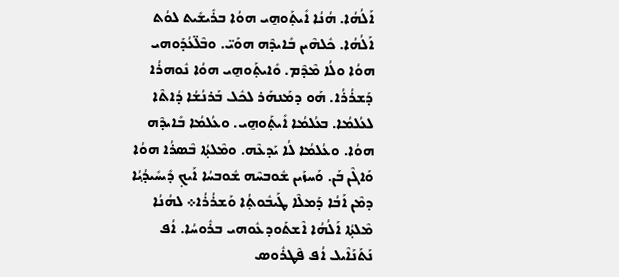ܐܰܠܳܗܳܐ. ܗܳܢܳܐ ܐܺܝܬ̥ܰܘܗ̱ܝ ܗܘܳܐ ܒܪܺܝܫܺܝܬ ܠܘܳܬ ܐܰܠܳܗܳܐ. ܟܽܠܗܶܝܢ ܒܺܐܝܕܶܗ ܗܘܰܝ̈. ܘܒܶܠ̈ܥܳܕܰܘܗܝ ܗܘܳܐ ܘܠܳܐ ܡܶܕܶܡ. ܘܺܐܝܬ̥ܰܘܗ̱ܝ ܗܘܳܐ ܢܽܘܗܪܳܐ ܕܰܫܪܳܪܳܐ. ܗܰܘ ܕܡܰܢܗܰܪ ܠܟܽܠ ܒܰܪܢܳܫܳܐ ܕܳܐܬܶܐ ܠܥܳܠܡܳܐ. ܒܥܳܠܡܳܐ ܐܺܝܬ̥ܰܘܗ̱ܝ. ܘܥܳܠܡܳܐ ܒܺܐܝܕܶܗ ܗܘܳܐ. ܘܥܳܠܡܳܐ ܠܳܐ ܝܰܕܥܶܗ. ܘܡܶܠܬ̥ܳܐ ܒܶܣܪܳܐ ܗܘܳܐ ܘܰܐܓܶܢ ܒܰܢ. ܘܰܚܙܰܝܢ ܫܽܘܒܚܶܗ ܫܽܘܒܚܳܐ ܐܰܝܟ̥ ܕܺܝܚܺܝܕ̥ܳܝܳܐ ܕܡܶܢ ܐܰܒܳܐ ܕܰܡܠܶܐ ܛܰܝܒܽܘܬ̥ܳܐ ܘܰܫܪܳܪܳܐ܀ ܠܗܳܢܳܐ ܡܶܠܬ̥ܳܐ ܐܰܠܳܗܳܐ ܐܶܫܬܰܘܕܥܽܘܗܝ ܒܪܽܘܚܳܐ. ܐܳܦ ܢܰܬܰܢܰܐܶܝܠ ܐܳܦ ܦܶܛܪܽܘܣ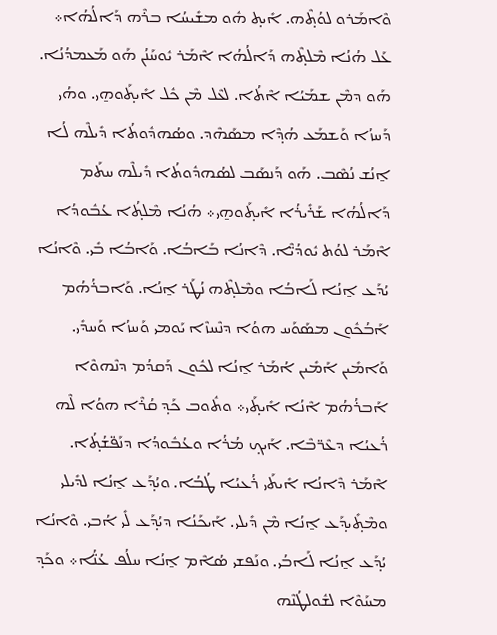ܘܶܐܡܰܪܘ ܠܘܳܬ̥ܶܗ. ܐܺܝܬ̥ ܗܽܘ ܡܫܺܝܚܳܐ ܒܪܶܗ ܕܰܐܠܳܗܳܐ܀ ܥܰܠ ܗܳܢܳܐ ܡܶܠܬ̥ܶܗ ܕܰܐܠܳܗܳܐ ܐܶܡܰܪ ܝܽܘܚܰܢܳܢ ܗܰܘ ܡܰܥܡܕܳܢܳܐ. ܗܰܘ ܕܡܶܢ ܫܡܰܝܳܐ ܐܶܬܳܐ. ܠܥܶܠ ܡܶܢ ܟܽܠ ܐܺܝܬ̥ܰܘܗ̱ܝ. ܘܗܳܝ ܕܰܚܙܳܐ ܘܰܫܡܰܥ ܗܳܕ̥ܶܐ ܡܣܰܗܶܕ. ܘܣܳܗܕܽܘܬܳܐ ܕܺܝܠܶܗ ܠܳܐ ܐ̱ܢܳܫ ܢܳܣܶܒ. ܗܰܘ ܕܰܢܣܰܒ ܠܣܳܗܕܽܘܬܳܐ ܕܺܝܠܶܗ ܚܬܰܡ ܕܰܐܠܳܗܳܐ ܫܰܪܺܝܪܳܐ ܐܺܝܬ̥ܰܘܗ̱ܝ܀ ܗܳܢܳܐ ܡܶܠܬ̥ܳܐ ܥܳܒܽܘܕܳܐ ܐܶܡܰܪ ܠܘܳܬ ܝܽܘܕܳܝ̈ܶܐ. ܕܶܐܢܳܐ ܒܰܐܒܳܐ. ܘܰܐܒܳܐ ܒܺܝ. ܘܶܐܢܳܐ ܝܳܕܰܥ ܐ̱ܢܳܐ ܠܰܐܒܳܐ ܘܡܶܠܬ̥ܶܗ ܢܳܛܰܪ ܐ̱ܢܳܐ. ܘܰܐܒܪܳܗܳܡ ܐܰܒܳܟܽܘܢ ܡܣܰܘܰܚ ܗܘܳܐ ܕܢܶܚܙܶܐ ܝܰܘܡܝ ܘܰܚܙܳܐ ܘܰܚܕܺܝ. ܘܰܐܡܺܝܢ ܐܰܡܺܝܢ ܐܳܡܰܪ ܐ̱ܢܳܐ ܠܟܽܘܢ ܕܰܩܕܳܡ ܕܢܶܗܘܶܐ ܐܰܒܪܳܗܳܡ ܐܶܢܳܐ ܐܺܝܬ̥ܰܝ܀ ܘܬܽܘܒ ܟܰܕ̥ ܩܳܪܶܐ ܗܘܳܐ ܠܶܗ ܪܳܥܝܳܐ ܕܥܶܪ̈ܒܶܐ. ܐܰܝܟ̥ ܡܳܪܳܐ ܘܥܳܒܽܘܕܳܐ ܕܢܰܦ̈ܫܳܬ̥ܳܐ. ܐܶܡܰܪ ܕܶܐܢܳܐ ܐܺܝܬܰܝ ܪܳܥܝܳܐ ܛܳܒܳܐ. ܘܝܳܕ̥ܰܥ ܐ̱ܢܳܐ ܠܕܺܝܠܝ ܘܡܶܬ̥ܺܝܕ̥ܰܥ ܐ̱ܢܳܐ ܡܶܢ ܕܺܝܠܝ. ܐܰܝܟܰܢܳܐ ܕܝܳܕ̥ܰܥ ܠܺܝ ܐܳܒܝ. ܘܶܐܢܳܐ ܝܳܕ̥ܰܥ ܐ̱ܢܳܐ ܠܰܐܒܳܝ. ܘܢܰܦܫܝ ܣܳܐܶܡ ܐ̱ܢܳܐ ܚܠܳܦ ܥܳܢ̈ܳܐ܀ ܘܟܰܕ̥ ܡܚܰܘܶܐ ܠܫܽܘܠܛܳܢܶܗ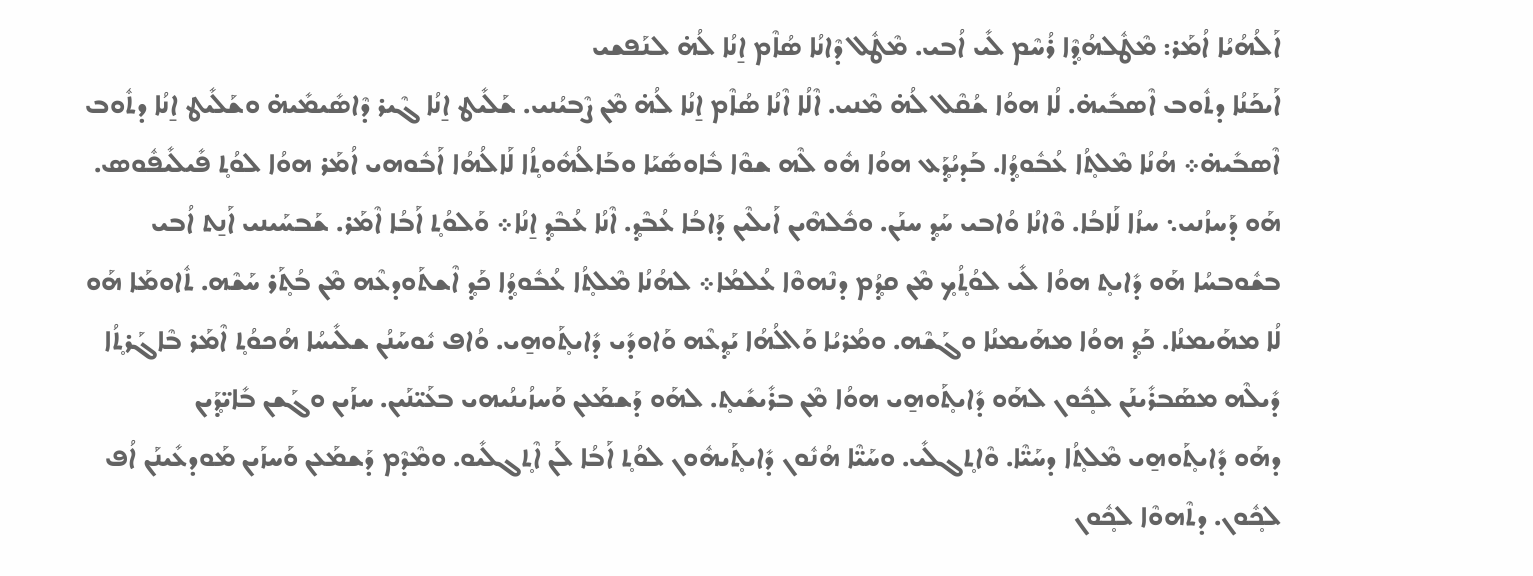ܐܰܠܳܗܳܝܳܐ ܐܳܡܰܪ: ܡܶܛܽܠܗܳܕ̥ܶܐ ܪܳܚܶܡ ܠܺܝ ܐܳܒܝ. ܡܶܛܽܠ ܕܶܐܢܳܐ ܣܳܐܶܡ ܐ̱ܢܳܐ ܠܳܗ̇ ܠܢܰܦܫܝ
ܐܰܝܟܰܢܳܐ ܕܬܽܘܒ ܐܶܣܒܺܝܗ̇. ܠܳܐ ܗܘܳܐ ܫܳܩܶܠ ܠܳܗ̇ ܡܶܢܝ. ܐܶܠܳܐ ܐܶܢܳܐ ܣܳܐܶܡ ܐ̱ܢܳܐ ܠܳܗ̇ ܡܶܢ ܨܶܒܝܳܢܝ. ܫܰܠܺܝܛ ܐ̱ܢܳܐ ܓܶܝܪ ܕܶܐܣܺܝܡܺܝܗ̇ ܘܫܰܠܺܝܛ ܐ̱ܢܳܐ ܕܬܽܘܒ ܐܶܣܒܺܝܗ̇܀ ܗܳܢܳܐ ܡܶܠܬ̥ܳܐ ܥܳܒܽܘܕ̥ܳܐ. ܒܰܕܝܳܕ̥ܰܥ ܗܘܳܐ ܗܽܘ ܠܶܗ ܫܘܶܐ ܒܽܐܘܣܺܝܰܐ ܘܒܰܐܠܳܗܽܘܬ̥ܳܐ ܠܰܐܠܳܗܳܐ ܐܰܒܽܘܗܝ ܐܳܡܰܪ ܗܘܳܐ ܠܘܳܬ̥ ܦܺܝܠܺܝܦܽܘܣ. ܗܰܘ ܕܰܚܙܳܢܝ܆ ܚܙܳܐ ܠܰܐܒܳܐ. ܘܶܐܢܳܐ ܘܳܐܒܝ ܚܰܕ̥ ܚܢܰܢ. ܘܟܽܠܗܶܝܢ ܐܰܝܠܶܝܢ ܕܰܐܒܳܐ ܥܳܒܶܕ̥. ܐܶܢܳܐ ܥܳܒܶܕ̥ ܐ̱ܢܳܐ܀ ܘܰܠܘܳܬ̥ ܐܰܒܳܐ ܐܶܡܰܪ. ܫܰܒܚܰܝܢܝ ܐܰܢ̱ܬ ܐܳܒܝ ܒܫܽܘܒܚܳܐ ܗܰܘ ܕܺܐܝܬ̥ ܗܘܳܐ ܠܺܝ ܠܘܳܬ̥ܳܟ̥ ܡܶܢ ܩܕ̥ܳܡ ܕܢܶܗܘܶܐ ܥܳܠܡܳܐ܀ ܠܗܳܢܳܐ ܡܶܠܬ̥ܳܐ ܥܳܒܽܘܕ̥ܳܐ ܟܰܕ̥ ܐܶܫܬܰܘܕܥܶܗ ܡܶܢ ܒܳܬ̥ܰܪ ܚܰܫܶܗ. ܬܽܐܘܡܰܐ ܗܰܘ ܠܳܐ ܡܗܰܝܡܢܳܐ. ܟܰܕ̥ ܗܘܳܐ ܡܗܰܝܡܢܳܐ ܘܓܰܫܶܗ. ܘܡܳܪܝܳܐ ܘܰܐܠܳܗܳܐ ܝܰܕ̥ܥܶܗ ܘܰܐܘܕܺܝ ܕܺܐܝܬ̥ܰܘܗ̱ܝ. ܘܳܐܦ ܝܽܘܚܰܢܳܢ ܫܠܺܝܚܳܐ ܗܳܟܘܳܬ̥ ܐܶܡܰܪ ܒܶܐܓܰܪܬ̥ܳܐ ܕܺܝܠܶܗ ܡܣܰܒܪܺܝܢܰܢ ܠܟ̥ܽܘܢ ܠܗܰܘ ܕܺܐܝܬ̥ܰܘܗ̱ܝ ܗܘܳܐ ܡܶܢ ܒܪܺܝܫܺܝܬ̥. ܠܗܰܘ ܕܰܫܡܰܥܢ ܘܰܚܙܳܝܢܳܝܗܝ ܒܥܰܝ̈ܢܰܝܢ. ܚܙܰܝܢ ܘܓܰܫܢ ܒܺܐܝ̈ܕ̥ܰܝܢ
ܕܗܰܘ ܕܺܐܝܬ̥ܰܘܗ̱ܝ ܡܶܠܬ̥ܳܐ ܕܚܰܝ̈ܶܐ. ܘܶܐܬ̥ܓܠܺܝ. ܘܚܰܝ̈ܶܐ ܗܳܢܽܘܢ ܕܺܐܝܬ̥ܰܝܗܽܘܢ ܠܘܳܬ̥ ܐܰܒܳܐ ܠܰܢ ܐܶܬ̥ܓܠܺܝܘ. ܘܡܶܕܶܡ ܕܰܫܡܰܥܢ ܘܰܚܙܰܝܢ ܡܰܘܕܥܺܝܢܰܢ ܐܳܦ ܠܟ̥ܽܘܢ. ܕܬܶܗܘܶܐ ܠܟ̥ܽܘܢ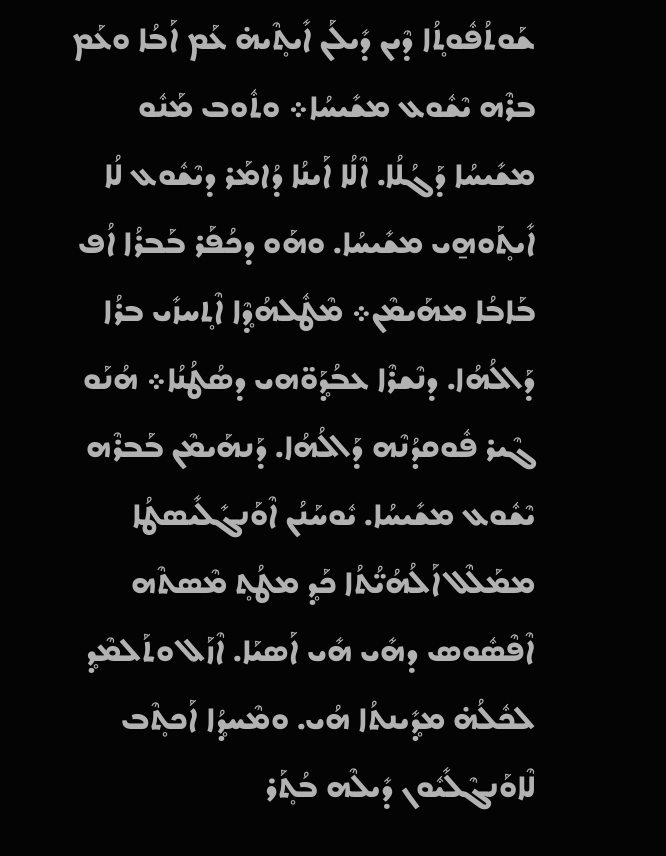ܫܰܘܬܳܦܽܘܬ̥ܳܐ ܕܶܝܢ ܕܺܝܠܰܢ ܐܺܝܬ̥ܶܝܗ̇ ܥܰܡ ܐܰܒܳܐ ܘܥܰܡ ܒܪܶܗ ܝܶܫܽܘܥ ܡܫܺܝܚܳܐ܀ ܘܬܽܘܒ ܡܰܢܽܘ ܡܫܺܝܚܳܐ ܕܰܓܳܠܳܐ. ܐܶܠܳܐ ܐܰܝܢܳܐ ܕܳܐܡܰܪ ܕܝܶܫܽܘܥ ܠܳܐ ܐܺܝܬ̥ܰܘܗ̱ܝ ܡܫܺܝܚܳܐ. ܘܗܰܘ ܕܟܳܦܰܪ ܒܰܒܪܳܐ ܐܳܦ ܒܰܐܒܳܐ ܡܗܰܝܡܶܢ܀ ܡܶܛܽܠܗܳܕ̥ܶܐ ܐܶܬ̥ܚܙܺܝ ܒܪܳܐ ܕܰܐܠܳܗܳܐ. ܕܢܶܫܪܶܐ ܥܒܳܕ̥ܰܘ̈ܗܝ ܕܣܳܛܳܢܳܐ܀ ܗܳܢܰܘ ܓܶܝܪ ܦܽܘܩܕܳܢܶܗ ܕܰܐܠܳܗܳܐ. ܕܰܢܗܰܝܡܶܢ ܒܰܒܪܶܗ ܝܶܫܽܘܥ ܡܫܺܝܚܳܐ. ܝܽܘܚܰܢܳܢ ܐܶܘܰܢܓܺܠܺܝܣܛܳܐ ܡܡܰܠܶܠ ܐܰܠܳܗܳܝ̈ܳܬܳܐ ܟܰܕ̥ ܡܛܳܬ̥ ܡܶܣܬܶܗ ܐܶܦܶܣܽܘܣ ܕܗܺܝ ܗܺܝ ܐܰܣܝܰܐ. ܐܶܙܰܠ ܘܬܰܠܡܶܕ̥ ܠܟܽܠܳܗ̇ ܡܕ̥ܺܝܢܬܳܐ ܗܳܝ. ܘܡܶܚܕ̥ܳܐ ܐܰܟܬ̥ܶܒ ܠܶܐܘܰܢܓܶܠܺܝܽܘܢ ܕܺܝܠܶܗ ܒܳܬ̥ܰܪ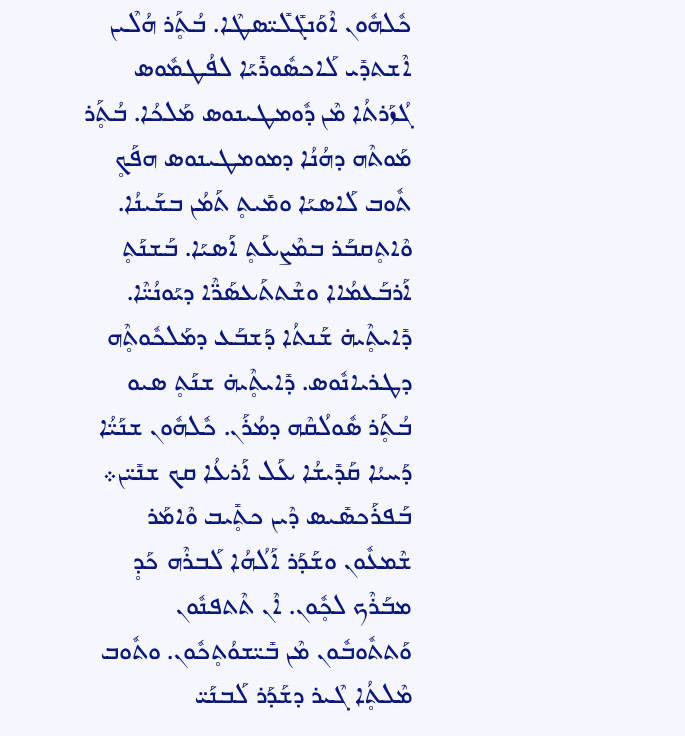ܟܽܠܗܽܘܢ ܐܶܘܰܢܓܺܠܺܝ̈ܣܛܶܐ. ܒܳܬ̥ܰܪ ܗܳܠܶܝܢ ܐܶܫܬܕܺܝ ܠܰܐܟܣܽܘܪܺܝܰܐ ܠܦܳܛܡܽܘܣ ܓܳܙܰܪܬܳܐ ܡܶܢ ܕܽܘܡܛܝܢܘܣ ܡܰܠܟܳܐ. ܒܳܬ̥ܰܪ ܡܰܘܬܶܗ ܕܗܳܢܳܐ ܕܡܘܡܛܝܢܘܣ ܗܦܰܟ̥ ܬܽܘܒ ܠܰܐܣܝܰܐ ܘܡܺܝܬ̥ ܬܰܡܳܢ ܒܫܰܝܢܳܐ. ܘܶܐܬ̥ܩܒܰܪ ܒܡܶܨܥܰܬ̥ ܐܰܣܝܰܐ. ܒܰܫܢܰܬ̥ ܐܰܪܒܰܥܡܳܐܐ ܘܫܶܬܬܰܥܣܰܪ̈ܶܐ ܕܝܰܘܢܳܝ̈ܶܐ.
ܕܺܐܝܬ̥ܶܝܗ̇ ܫܰܢܬܳܐ ܕܰܫܒܰܥ ܕܡܰܠܟܽܘܬ̥ܶܗ ܕܛܪܝܐܢܽܘܣ. ܕܺܐܝܬ̥ܶܝܗ̇ ܫܢܰܬ̥ ܣܝܘ ܒܳܬ̥ܰܪ ܣܽܘܠܳܩܶܗ ܕܡܳܪܰܢ. ܟܽܠܗܽܘܢ ܫܢܰܝ̈ܳܐ ܕܰܚܝܳܐ ܩܰܕܺܝܫܳܐ ܥܰܠ ܐܰܪܥܳܐ ܩܟ ܫܢܺܝ̈ܢ܀ ܒܰܦܪܰܟܣܺܝܣ ܕܶܝܢ ܟܬ̥ܺܝܒ ܘܶܐܡܰܪ ܫܶܡܥܽܘܢ ܘܫܰܕܰܪ ܐܰܠܳܗܳܐ ܠܰܒܪܶܗ ܟܰܕ̥ ܡܒܰܪܶܟ ܠܟ̥ܽܘܢ. ܐܶܢ ܬܶܬܦܢܽܘܢ ܘܰܬܬܽܘܒܽܘܢ ܡܶܢ ܒܺܝ̈ܫܘܳܬ̥ܟܽܘܢ. ܘܬܽܘܒ ܡܶܠܬ̥ܳܐ ܓܶܝܪ ܕܫܰܕܰܪ ܠܰܒܢܰܝ̈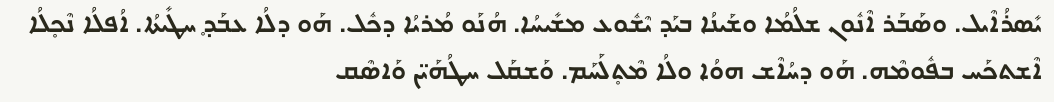ܝܺܣܪܳܐܶܝܠ. ܘܣܰܒܰܪ ܐܶܢܽܘܢ ܫܠܳܡܳܐ ܘܫܰܝܢܳܐ ܒܝܰܕ ܝܶܫܽܘܥ ܡܫܺܝܚܳܐ. ܗܳܢܰܘ ܡܳܪܝܳܐ ܕܟܽܠ. ܗܰܘ ܕܠܳܐ ܥܒܰܕ̥ ܚܛܺܝܬܳܐ. ܐܳܦܠܳܐ ܢܶܟ̥ܠܳܐ ܐܶܫܬܟܰܚ ܒܦܽܘܡܶܗ. ܗܰܘ ܕܚܳܐܶܫ ܗܘܳܐ ܘܠܳܐ ܡܶܬ̥ܠܰܚܰܡ. ܘܰܫܩܰܠ ܚܛܳܗܰܝ̈ܢ ܘܰܐܣܶܩ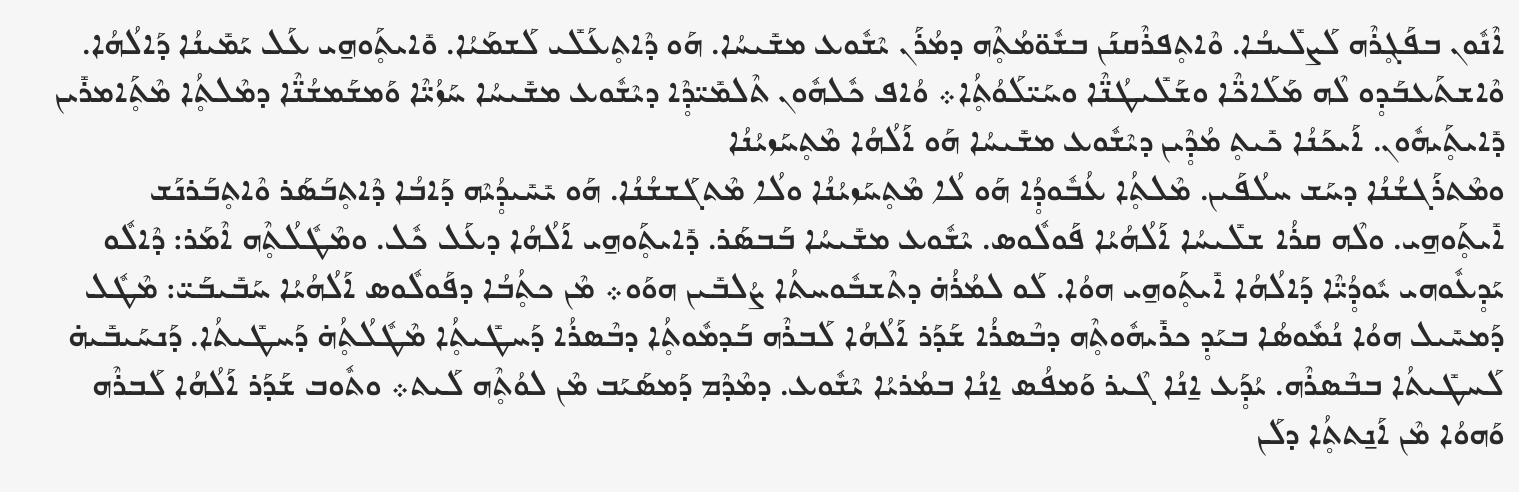ܐܶܢܽܘܢ ܒܦܰܓ̥ܪܶܗ ܠܰܨܠܺܝܒܳܐ. ܘܶܐܬ̥ܦܪܶܩܢܰܢ ܒܫܽܘ̈ܡܳܬ̥ܶܗ ܕܡܳܪܰܢ ܝܶܫܽܘܥ ܡܫܺܝܚܳܐ. ܗܰܘ ܕܶܐܬ̥ܥܰܠܺܝ ܠܰܫܡܰܝܳܐ. ܘܺܐܝܬ̥ܰܘܗ̱ܝ ܥܰܠ ܝܰܡܺܝܢܳܐ ܕܰܐܠܳܗܳܐ. ܘܶܐܫܬܰܥܒܰܕ̥ܘ ܠܶܗ ܡܰܠܰܐܟ̈ܶܐ ܘܫܰܠܺܝܛܳܢ̈ܶܐ ܘܚܰܝ̈ܠܰܘܳܬ̥ܳܐ܀ ܘܳܐܦ ܟܽܠܗܽܘܢ ܬܶܠܡܺܝ̈ܕ̥ܶܐ ܕܝܶܫܽܘܥ ܡܫܺܝܚܳܐ ܚܰܙܳܝ̈ܶܐ ܘܰܡܫܰܡܫܳܢ̈ܶܐ ܕܡܶܠܬ̥ܳܐ ܡܶܬ̥ܰܐܡܪܺܝܢ ܕܺܐܝܬ̥ܰܝܗܽܘܢ. ܐܰܝܟܰܢܳܐ ܟܺܝܬ̥ ܡܳܕ̥ܶܝܢ ܕܝܶܫܽܘܥ ܡܫܺܝܚܳܐ ܗܰܘ ܐܰܠܳܗܳܐ ܡܶܬ̥ܚܰܙܝܳܢܳܐ
ܘܡܶܬܪܰܓܫܳܢܳܐ ܕܚܰܫ ܚܠܳܦܰܝܢ. ܡܶܠܬ̥ܳܐ ܥܳܒܽܘܕ̥ܳܐ ܗܰܘ ܠܳܐ ܡܶܬ̥ܚܰܙܝܳܢܳܐ ܘܠܳܐ ܡܶܬܓܰܫܫܳܢܳܐ. ܗܰܘ ܝܺܚܺܝܕ̥ܳܝܶܗ ܕܰܐܒܳܐ ܕܶܐܬ̥ܒܰܣܰܪ ܘܶܐܬ̥ܒܰܪܢܰܫ ܐܺܝܬ̥ܰܘܗ̱ܝ. ܘܠܶܗ ܩܪܳܐ ܫܠܺܝܚܳܐ ܐܰܠܳܗܳܝܳܐ ܦܰܘܠܽܘܣ. ܝܶܫܽܘܥ ܡܫܺܝܚܳܐ ܒܰܒܣܰܪ. ܕܺܐܝܬ̥ܰܘܗ̱ܝ ܐܰܠܳܗܳܐ ܕܥܰܠ ܟܽܠ. ܘܡܶܛܽܠܳܬ̥ܶܗ ܐܶܡܰܪ: ܕܶܐܠܽܘ ܝܰܕ̥ܥܽܘܗܝ ܝܽܘܕ̥ܳܝ̈ܶܐ ܕܰܐܠܳܗܳܐ ܐܺܝܬ̥ܰܘܗ̱ܝ ܗܘܳܐ. ܠܰܘ ܠܡܳܪܳܗ̇ ܕܬܶܫܒܽܘܚܬܳܐ ܨܳܠܒܺܝܢ ܗܘܰܘ܀ ܡܶܢ ܟܬ̥ܳܒܳܐ ܕܦܰܘܠܽܘܣ ܐܰܠܳܗܳܝܳܐ ܚܰܒܺܝܒܰܝ̈: ܡܶܛܽܠ ܕܰܡܚܺܝܠ ܗܘܳܐ ܢܳܡܽܘܣܳܐ ܒܝܰܕ̥ ܟܪܺܝܗܽܘܬ̥ܶܗ ܕܒܶܣܪܳܐ ܫܰܕܰܪ ܐܰܠܳܗܳܐ ܠܰܒܪܶܗ ܒܰܕܡܽܘܬ̥ܳܐ ܕܒܶܣܪܳܐ ܕܰܚܛܺܝܬ̥ܳܐ ܡܶܛܽܠܳܬ̥ܳܗ̇ ܕܰܚܛܺܝܬܳܐ. ܕܰܢܚܰܝܒܺܝܗ̇ ܠܰܚܛܺܝܬܳܐ ܒܒܶܣܪܶܗ. ܝܳܕ̥ܰܥ ܐ̱ܢܳܐ ܓܶܝܪ ܘܰܡܦܳܣ ܐ̱ܢܳܐ ܒܡܳܪܝܳܐ ܝܶܫܽܘܥ. ܕܡܶܕܶܡ ܕܰܡܣܰܝܰܒ ܡܶܢ ܠܘܳܬ̥ܶܗ ܠܰܝܬ܀ ܘܬܽܘܒ ܫܰܕܰܪ ܐܰܠܳܗܳܐ ܠܰܒܪܶܗ ܘܰܗܘܳܐ ܡܶܢ ܐܰܢ̱ܬܬ̥ܳܐ ܕܠܰܢ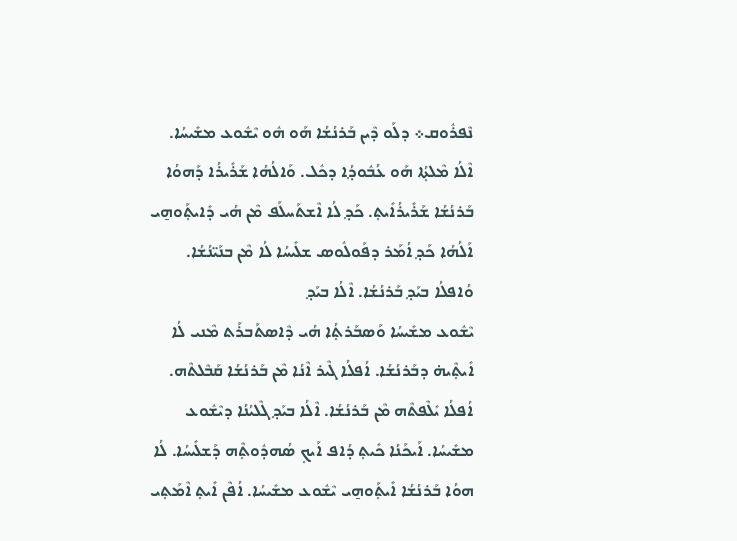ܢܶܦܪܽܘܩ܀ ܕܠܰܘ ܕܶܝܢ ܒܰܪܢܳܫܳܐ ܗܰܘ ܗܽܘ ܝܶܫܽܘܥ ܡܫܺܝܚܳܐ. ܐܶܠܳܐ ܡܶܠܬ̥ܳܐ ܗܰܘ ܥܳܒܽܘܕ̥ܳܐ ܕܟܽܠ. ܘܰܐܠܳܗܳܐ ܫܰܪܺܝܪܳܐ ܕܰܗܘܳܐ ܒܰܪܢܳܫܳܐ ܫܰܪܺܝܪܳܐܺܝܬ̥. ܟܰܕ̥ ܠܳܐ ܐܶܫܬܰܚܠܰܦ ܡܶܢ ܗܳܝ ܕܺܐܝܬ̥ܰܘܗ̱ܝ ܐܰܠܳܗܳܐ ܟܰܕ̥ ܐܳܡܰܪ ܕܦܰܘܠܽܘܣ ܫܠܺܝܚܳܐ ܠܳܐ ܡܶܢ ܒܢܰܝ̈ܢܳܫܳܐ. ܘܳܐܦܠܳܐ ܒܝܰܕ̥ ܒܰܪܢܳܫܳܐ. ܐܶܠܳܐ ܒܝܰܕ̥
ܝܶܫܽܘܥ ܡܫܺܝܚܳܐ ܘܰܣܒܰܪܬ̥ܳܐ ܗܳܝ ܕܶܐܣܬܰܒܪܰܬ ܡܶܢܝ ܠܳܐ ܐܺܝܬ̥ܶܝܗ̇ ܕܒܰܪܢܳܫܳܐ. ܐܳܦܠܳܐ ܓܶܝܪ ܐܶܢܳܐ ܡܶܢ ܒܰܪܢܳܫܳܐ ܩܰܒܶܠܬܶܗ. ܐܳܦܠܳܐ ܝܺܠܶܦܬܶܗ ܡܶܢ ܒܰܪܢܳܫܳܐ. ܐܶܠܳܐ ܒܝܰܕ̥ ܓܶܠܝܳܢܳܐ ܕܝܶܫܽܘܥ ܡܫܺܝܚܳܐ. ܐܰܝܟܰܢܳܐ ܟܺܝܬ̥ ܕܳܐܦ ܐܰܝܟ̥ ܣܳܗܕܽܘܬ̥ܶܗ ܕܰܫܠܺܝܚܳܐ. ܠܳܐ ܗܘܳܐ ܒܰܪܢܳܫܳܐ ܐܺܝܬ̥ܰܘܗ̱ܝ ܝܶܫܽܘܥ ܡܫܺܝܚܳܐ. ܐܳܦܶܢ ܐܺܝܬ̥ ܐܶܡܰܬ̥ܝ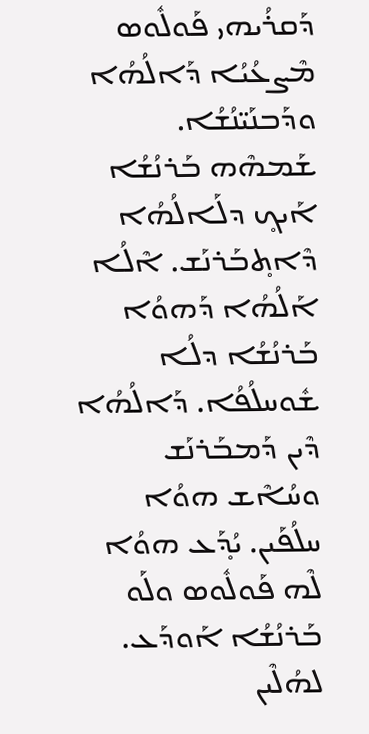ܕܰܩܪܳܝܗܝ ܦܰܘܠܽܘܣ ܡܶܨܥܳܝܳܐ ܕܰܐܠܳܗܳܐ ܘܕܰܒܢܰܝ̈ܢܳܫܳܐ. ܫܰܡܗܶܗ ܒܰܪܢܳܫܳܐ ܐܰܝܟ̥ ܕܠܰܐܠܳܗܳܐ ܕܶܐܬ̥ܒܰܪܢܰܫ. ܐܶܠܳܐ ܐܰܠܳܗܳܐ ܕܰܗܘܳܐ ܒܰܪܢܳܫܳܐ ܕܠܳܐ ܫܽܘܚܠܳܦܳܐ. ܕܰܐܠܳܗܳܐ ܕܶܝܢ ܕܰܡܒܰܪܢܰܫ ܘܚܳܐܶܫ ܗܘܳܐ ܚܠܳܦܰܝܢ. ܝܳܕ̥ܰܥ ܗܘܳܐ ܠܶܗ ܦܰܘܠܽܘܣ ܘܠܰܘ ܒܰܪܢܳܫܳܐ ܐܰܘܕܰܥ. ܠܗܳܠܶܝܢ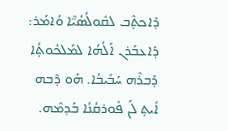ܕܰܐܟܬ̥ܶܒ ܠܩܽܘܠܳܣܳܝ̈ܶܐ ܘܳܐܡܰܪ: ܕܰܐܥܒܰܪܢ ܐܰܠܳܗܳܐ ܠܡܰܠܟܽܘܬ̥ܳܐ ܕܰܒܪܶܗ ܚܰܒܺܝܒܳܐ. ܗܰܘ ܕܶܒܗ ܐܺܝܬ̥ ܠܰܢ ܦܽܘܪܩܳܢܳܐ ܒܰܕܡܶܗ.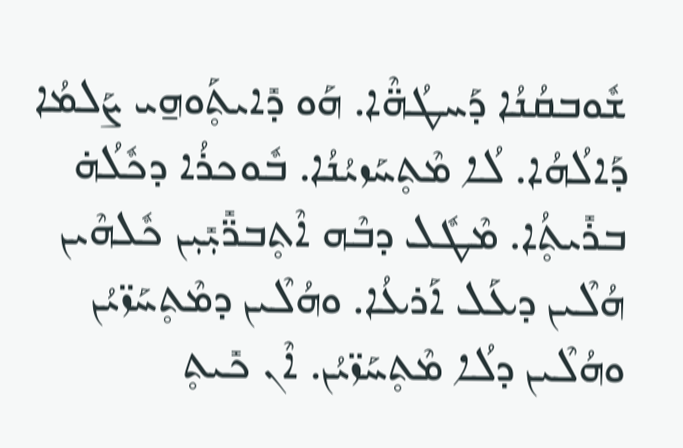ܫܽܘܒܩܳܢܳܐ ܕܰܚܛܳܗ̈ܶܐ. ܗܰܘ ܕܺܐܝܬ̥ܰܘܗ̱ܝ ܨܰܠܡܳܐ ܕܰܐܠܳܗܳܐ. ܠܳܐ ܡܶܬ̥ܚܰܙܝܳܢܳܐ. ܒܽܘܟܪܳܐ ܕܟܽܠܳܗ̇ ܒܪܺܝܬ̥ܳܐ. ܡܶܛܽܠ ܕܒܶܗ ܐܶܬ̥ܒܪ̈ܺܝܼܺܝܼܢ ܟܽܠܗܶܝܢ ܗܳܠܶܝܢ ܕܥܰܠ ܐܰܪܥܳܐ. ܘܗܳܠܶܝܢ ܕܡܶܬ̥ܚܰܙ̈ܝܳܢ ܘܗܳܠܶܝܢ ܕܠܳܐ ܡܶܬ̥ܚܰܙ̈ܝܳܢ. ܐܶܢ ܟܺܝܬ̥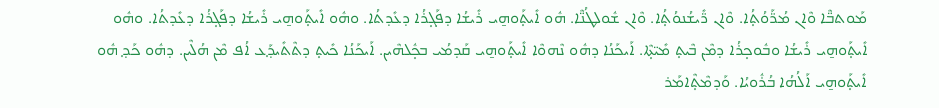ܡܰܘܬܒ̈ܶܐ ܘܶܐܢ ܡܳܪ̈ܰܘܳܬ̥ܳܐ. ܘܶܐܢ ܪ̈ܺܝܫܳܢܘܳܬ̥ܳܐ. ܘܶܐܢ ܫܽܘܠܛܳܢ̈ܶܐ. ܗܽܘ ܐܺܝܬ̥ܰܘܗ̱ܝ ܪܺܝܫܳܐ ܕܦܰܓ̥ܪܳܐ ܕܥܺܕܬܳܐ. ܘܗܽܘ ܐܺܝܬ̥ܰܘܗ̱ܝ ܪܺܝܫܳܐ ܕܦܰܓ̥ܪܳܐ ܕܥܺܕܬܳܐ. ܘܗܽܘ ܐܺܝܬ̥ܰܘܗ̱ܝ ܪܺܝܫܳܐ ܘܒܽܘܟ̥ܪܳܐ ܕܡܶܢ ܒܶܝܬ̥ ܡܺܝ̈ܬ̥ܶܐ. ܐܰܝܟܰܢܳܐ ܕܗܽܘ ܢܶܗܘܶܐ ܐܺܝܬ̥ܰܘܗ̱ܝ ܩܰܕܡܳܝ ܒܟ̥ܽܠܗܶܝܢ. ܐܰܝܟܰܢܳܐ ܟܺܝܬ̥ ܕܬܶܬܺܝܕ̥ܰܥ ܐܳܦ ܡܶܢ ܗܳܠܶܝܢ. ܕܗܽܘ ܟܰܕ̥ ܗܽܘ ܐܺܝܬ̥ܰܘܗ̱ܝ ܐܰܠܳܗܳܐ ܒܳܪܽܘܝܳܐ. ܘܰܕܡܶܬ̥ܶܐܡܰܪ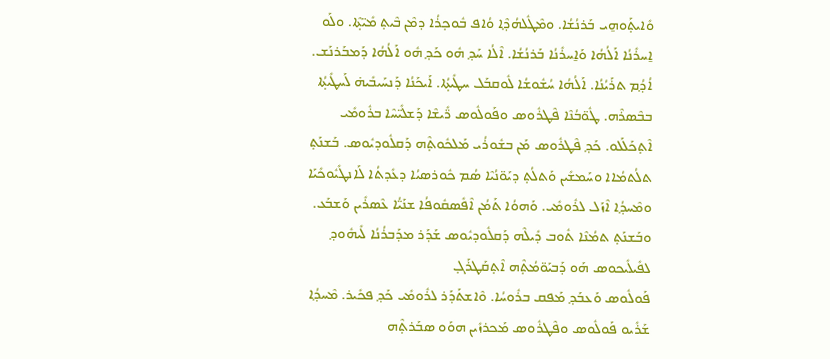ܘܺܐܝܬ̥ܰܘܗ̱ܝ ܒܰܪܢܳܫܳܐ. ܘܡܶܛܽܠܗܳܕ̥ܶܐ ܘܳܐܦ ܒܽܘܟ̥ܪܳܐ ܕܡܶܢ ܒܶܝܬ̥ ܡܺܝ̈ܬ̥ܶܐ. ܘܠܰܘ ܐ̱ܚܪܺܢܳܐ ܐܰܠܳܗܳܐ ܘܰܐ̱ܚܪܺܢܳܐ ܒܰܪܢܳܫܳܐ. ܐܶܠܳܐ ܚܰܕ̥ ܗܽܘ ܟܰܕ̥ ܗܽܘ ܐܰܠܳܗܳܐ ܕܰܡܒܰܪܢܰܫ. ܐܳܕ̥ܳܡ ܬܪܰܝܳܢܳܐ. ܐܰܠܳܗܳܐ ܚܳܫܽܘܫܳܐ ܠܽܘܩܒܰܠ ܚܛܺܝܬ̥ܳܐ. ܐܰܝܟܰܢܳܐ ܕܰܢܚܰܝܒܺܝܗ̇ ܠܰܚܛܺܝܬ̥ܳܐ ܒܒܶܣܪܶܗ. ܛܽܘ̈ܒܳܢܶܐ ܦܶܛܪܽܘܣ ܘܦܰܘܠܽܘܣ ܪ̈ܺܝܫܶܐ ܕܰܫܠܺܝ̈ܚܶܐ ܒܪܽܘܡܺܝ ܐܶܬ̥ܟܰܠܰܠܘ. ܟܰܕ̥ ܦܶܛܪܽܘܣ ܡܰܢ ܒܫܽܘܪܳܝ ܡܰܠܟܽܘܬ̥ܶܗ ܕܰܩܠܽܘܕܝܽܘܣ. ܒܰܫܢܰܬ̥ ܬܠܳܬܡܳܐܐ ܘܚܰܡܫܺܝܢ ܘܰܬܠܳܬ̥ ܕܝܰܘ̈ܢܳܝܶܐ ܣܳܡ ܟܽܘܪܣܝܳܐ ܕܥܺܕܬܳܐ ܠܰܐܢܛܺܝܽܘܟܺܝܰܐ ܘܡܶܚܕ̥ܳܐ ܐܶܙܰܠ ܠܪܽܘܡܺܝ. ܘܰܗܘܳܐ ܬܰܡܳܢ ܐܶܦܺܣܩܽܘܦܳܐ ܫܢܰܝ̈ܳܐ ܥܶܣܪܺܝܢ ܘܰܫܒܰܥ. ܘܒܰܫܢܰܬ̥ ܬܡܳܢܶܐ ܬܽܘܒ ܕܺܝܠܶܗ ܕܰܩܠܽܘܕܝܽܘܣ ܫܰܕܰܪ ܡܕܰܒܪܳܢܳܐ ܠܺܝܗܽܘܕ̥ ܠܦܺܝܠܺܝܟܘܣ ܗܰܘ ܕܰܒܝܰܘ̈ܡܳܬ̥ܶܗ ܐܶܬ̥ܩܰܛܪܰܓ̥
ܦܰܘܠܽܘܣ ܘܰܥܒܰܕ̥ ܡܰܦܩ ܒܪܽܘܚܳܐ. ܘܶܐܫܬܰܕܰܪ ܠܪܽܘܡܺܝ ܟܰܕ̥ ܦܟܺܝܪ. ܡܶܚܕ̥ܳܐ ܫܰܪܺܝܘ ܦܰܘܠܽܘܣ ܘܦܶܛܪܽܘܣ ܡܰܟܪܙܺܝܢ ܗܘܰܘ ܣܒܰܪܬ̥ܶܗ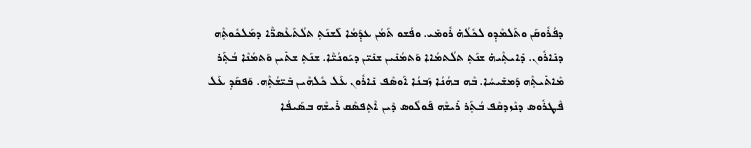ܕܦܳܪܽܘܩܰܢ ܘܬܰܠܡܶܕ̥ܘ ܠܟܽܠܳܗ̇ ܪܽܘܡܺܝ. ܘܦܳܫܘ ܬܰܡܳܢ ܥܕ̥ܰܡܳܐ ܠܰܫܢܰܬ̥ ܬܠܳܬܰܥܶܣܪ̈ܶܐ ܕܡܰܠܟܽܘܬ̥ܶܗ ܕܢܺܐܪܽܘܢ. ܕܺܐܝܬ̥ܶܝܗ̇ ܫܢܰܬ̥ ܬܠܳܬܡܳܐܐ ܘܰܬܡܳܢܺܝܢ ܫܢܺܝ̈ܢ ܕܝܰܘܢܳܝ̈ܶܐ. ܫܢܰܬ̥ ܫܬܺܝܢ ܘܰܬܡܳܢܶܐ ܒܳܬ̥ܰܪ ܡܶܐܬܺܝܬ̥ܶܗ ܕܰܡܫܺܝܚܳܐ. ܒܶܗ ܒܗܳܢܳܐ ܙܰܒܢܳܐ ܐܰܘܣܶܦ ܢܺܐܪܽܘܢ ܥܰܠ ܟܽܠܗܶܝܢ ܒܺܝ̈ܫܳܬ̥ܶܗ. ܘܰܦܩܰܕ̥ ܥܰܠ ܦܶܛܪܽܘܣ ܕܢܶܙܕܩܶܦ ܒܳܬ̥ܰܪ ܪܺܝܫܶܗ ܦܰܘܠܽܘܣ ܕܶܝܢ ܐܶܬ̥ܦܣܶܩ ܪܺܝܫܶܗ ܒܣܰܝܦܳܐ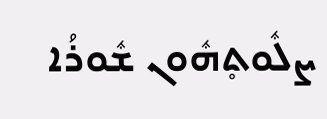ܨܠܽܘܬ̥ܗܽܘܢ ܫܽܘܪܳܐ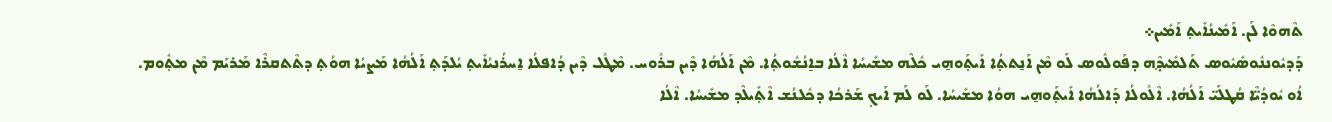ܬܶܗܘܶܐ ܠܰܢ. ܐܰܡܺܝܢܳܐܺܝܬ̥ ܐܰܡܺܝܢ܀
ܕܰܕܝܽܘܢܢܽܘܣܺܝܽܘܣ ܬܰܠܡܺܝܕ̥ܶܗ ܕܦܰܘܠܽܘܣ ܠܰܘ ܡܶܢ ܐܰܢ̱ܬܬ̥ܳܐ ܐܺܝܬ̥ܰܘܗ̱ܝ ܟܽܠܶܗ ܡܫܺܝܚܳܐ ܐܶܠܳܐ ܒܐ̱ܢܳܫܽܘܬ̥ܳܐ. ܡܶܢ ܐܰܠܳܗܳܐ ܕܶܝܢ ܒܪܽܘܚ. ܡܶܛܽܠ ܕܶܝܢ ܕܳܐܦܠܳܐ ܐ̱ܚܪܳܢܝܳܐܺܝܬ̥ ܝܳܠܕܰܬ̥ ܐܰܠܳܗܳܐ ܡܰܨܝܳܐ ܗܘܳܬ̥ ܕܬܶܬܩܪܶܐ ܡܰܪܝܰܡ ܡܶܢ ܡܬ̥ܽܘܡ. ܐܳܘ ܝܽܘܕܳܝ̈ܶܐ ܩܳܛܠܰܝ̈ ܐܰܠܳܗܳܐ. ܐܶܠܽܘܠܳܐ ܕܰܐܠܳܗܳܐ ܐܺܝܬ̥ܰܘܗ̱ܝ ܗܘܳܐ ܡܫܺܝܚܳܐ. ܠܰܘ ܠܰܡ ܐܰܝܟ̥ ܫܰܪܟܳܐ ܕܟܽܠܢܳܫ ܐܶܬ̥ܺܝܠܶܕ ܡܫܺܝܚܳܐ. ܐܶܠܳܐ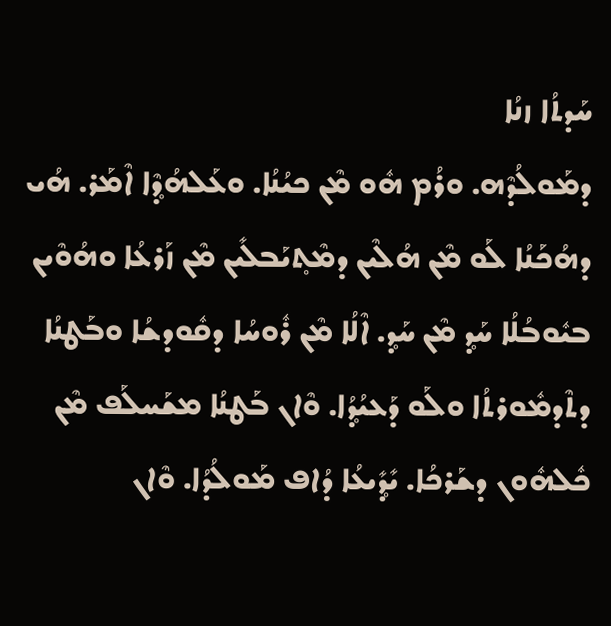ܚܰܕܬܳܐ ܙܢܳܐ
ܕܡܰܘܠܳܕܶܗ. ܘܪܳܡ ܗܽܘ ܡܶܢ ܟܝܳܢܳܐ. ܘܥܰܠܗܳܕ̥ܶܐ ܐܶܡܰܪ. ܗܳܝ ܕܗܳܟܰܢܳܐ ܠܰܘ ܡܶܢ ܗܳܠܶܝܢ ܕܡܶܬ̥ܝܰܒܠܺܝܢ ܡܶܢ ܙܰܪܥܳܐ ܘܗܳܘܶܝܢ ܒܝܽܘܒܳܠܳܐ ܚܰܕ̥ ܡܶܢ ܚܰܕ̥. ܐܶܠܳܐ ܡܶܢ ܪܽܘܚܳܐ ܕܩܽܘܕܫܳܐ ܘܒܰܛܢܳܐ ܕܬܶܕܡܽܘܪܬܳܐ ܘܠܰܘ ܕܰܥܝܳܕ̥ܳܐ. ܘܶܐܢ ܒܰܛܢܳܐ ܡܫܰܚܠܰܦ ܡܶܢ ܟܽܠܗܽܘܢ ܕܫܰܪܟܳܐ. ܝܺܕ̥ܺܝܥܳܐ ܕܳܐܦ ܡܰܘܠܳܕܳܐ. ܘܶܐܢ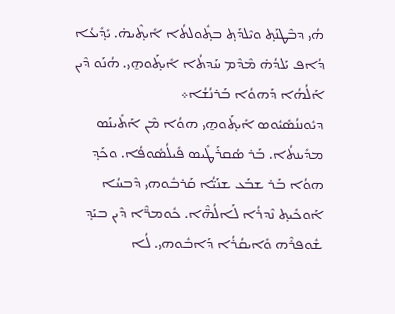ܗܳܝ ܕܒܶܛܢܰܬ̥ ܘܝܶܠܕܰܬ̥ ܒܬ̥ܽܘܠܬܳܐ ܐܺܝܬ̥ܶܝܗ̇. ܝܺܕ̥ܺܝܥܳܐ ܕܳܐܦ ܝܰܠܕܳܗ̇ ܡܶܕܶܡ ܚܰܕܬܳܐ ܐܺܝܬ̥ܰܘܗ̱ܝ. ܗܳܢܰܘ ܕܶܝܢ ܐܰܠܳܗܳܐ ܕܰܗܘܳܐ ܒܰܪܢܳܫܳܐ܀
ܕܝܽܘܢܢܳܣܺܝܽܘܣ ܐܺܝܬ̥ܰܘܗ̱ܝ ܗܘܳܐ ܡܶܢ ܐܰܬܺܝܢܰܣ ܡܕܺܝܢܬܳܐ. ܒܰܪ ܣܳܩܪܰܛܺܝܣ ܦܺܝܠܳܣܽܘܦܳܐ. ܘܟܰܕ̥ ܗܘܳܐ ܒܰܪ ܫܒܰܥ ܫܢܰܝ̈ܳܐ ܩܰܪܒܽܘܗܝ ܕܶܒܚܳܐ ܐܰܘܟܺܝܬ̥ ܢܶܕܪܳܐ ܠܰܐܠܳܗ̈ܶܐ. ܟܽܘܡܪ̈ܶܐ ܕܶܝܢ ܒܝܰܕ̥ ܫܽܘܦܪܶܗ ܘܺܐܝܩܳܪܳܐ ܕܰܐܒܽܘܗܝ. ܠܳܐ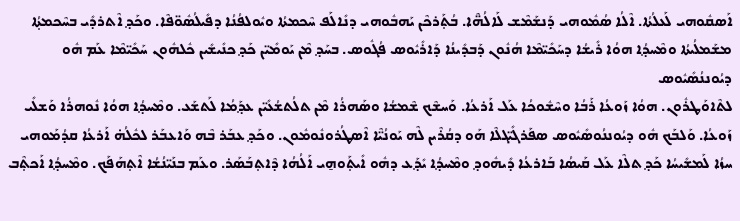ܐܰܣܩܽܘܗܝ ܠܰܥܠܳܬܳܐ. ܐܶܠܳܐ ܣܳܡܽܘܗܝ ܕܰܢܫܰܡܶܫ ܠܰܐܠܳܗ̈ܶܐ. ܒܳܬ̥ܰܪܟܶܢ ܝܰܗܒܽܘܗܝ ܕܢܺܐܠܰܦ ܚܶܟܡܬܳܐ ܘܝܽܘܠܦܳܢܳܐ ܕܦܺܝܠܳܣܽܘ̈ܦܶܐ. ܘܟܰܕ̥ ܐܶܬܪܕܺܝ ܒܚܶܟܡܬ̥ܳܐ ܡܫܰܡܠܳܝܬܳܐ ܘܡܶܚܕ̥ܳܐ ܗܘܳܐ ܪܺܝܫܳܐ ܕܚܰܟܺܝ̈ܡܶܐ ܗܳܢܽܘܢ ܕܰܒܕܺܝܢܳܐ ܕܰܐܪܺܝܽܘܣ ܦܳܓܽܘܣ. ܒܚܰܕ̥ ܡܶܢ ܝܰܘܡܺܝ̈ܢ ܟܰܕ̥ ܟܢܺܝܫܺܝܢ ܟܽܠܗܽܘܢ ܚܰܟܺܝ̈ܡܶܐ ܥܰܡ ܗܽܘ ܕܝܳܘܢܢܳܣܺܝܽܘܣ
ܠܬܶܐܘܰܛܪܽܘܢ. ܗܘܳܐ ܙܰܘܥܳܐ ܪܰܒܳܐ ܘܚܶܫܽܘܟܳܐ ܥܰܠ ܐܰܪܥܳܐ. ܘܰܚܫܶܟ ܫܶܡܫܳܐ ܘܣܰܗܪܳܐ ܡܶܢ ܬܠܳܬܫܳܥܺܝ̈ܢ ܥܕ̥ܰܡܳܐ ܠܰܬܫܰܥ. ܘܡܶܚܕ̥ܳܐ ܗܘܳܐ ܢܽܘܗܪܳܐ ܘܰܫܠܺܝ ܙܰܘܥܳܐ. ܘܰܠܒܰܟ ܗܽܘ ܕܝܳܘܢܢܳܘܣܺܝܽܘܣ ܣܦܰܪܓܺܝ̈ܓܠܶܐ ܗܰܘ ܕܩܳܪܶܝܢ ܠܶܗ ܝܰܘܢܳܝ̈ܶܐ ܐܶܣܛܳܪܘܢܽܘܡܽܘܢ. ܘܟܰܕ̥ ܥܒܰܪ ܒܶܗ ܘܰܐܥܒܰܪ ܠܟܽܠܳܗ̇ ܐܰܪܥܳܐ ܩܕܳܡܰܘܗܝ ܚܙܳܐ ܠܰܡܫܺܝܚܳܐ ܟܰܕ̥ ܬܠܶܐ ܥܰܠ ܩܰܝܣܳܐ ܒܰܐܪܥܳܐ ܕܺܝܗܽܘܕ̥ ܘܡܶܚܕ̥ܳܐ ܝܺܕ̥ܰܥ ܕܗܽܘ ܐܺܝܬ̥ܰܘܗ̱ܝ ܐܰܠܳܗܳܐ ܕܶܐܬ̥ܒܰܣܰܪ. ܘܥܰܡ ܒܢܰܝ̈ܢܳܫܳܐ ܐܶܬ̥ܗܰܦܰܟ. ܘܡܶܚܕ̥ܳܐ ܐܰܟܬ̥ܶܒ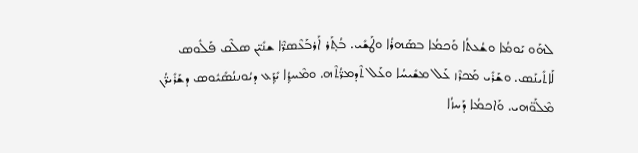ܠܗܰܘ ܝܰܘܡܳܐ ܘܫܳܥܬܳܐ ܘܰܟܡܳܐ ܒܣܰܗܪܳܐ ܘܛܰܫܺܝ. ܒܳܬ̥ܰܪ ܐܰܪܒܰܥܶܣܪ̈ܶܐ ܫܢܺܝ̈ܢ ܣܠܶܩ ܦܰܠܽܘܣ ܠܰܐܬܺܝܢܰܣ. ܘܫܰܪܺܝ ܡܰܟܪܶܙ ܥܰܠ ܡܫܺܝܚܳܐ ܘܥܰܠ ܬܶܕܡܪ̈ܳܬܶܗ. ܘܡܶܚܕ̥ܳܐ ܝܺܕ̥ܰܥ ܕܝܳܘܢܢܳܣܺܝܽܘܣ ܕܫܰܪܺܝܪ̈ܳܢ ܡܶܠܰܘ̈ܗܝ. ܘܰܐܟܡܳܐ ܕܰܚܙܳܐ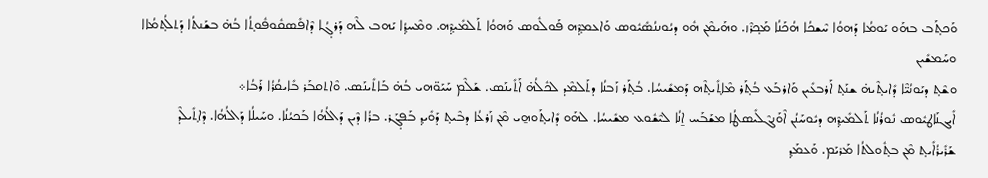ܘܰܟܬ̥ܰܒ ܒܗܰܘ ܝܰܘܡܳܐ ܕܰܗܘܳܐ ܚܶܫܟܳܐ ܗܳܟܰܢܳܐ ܡܰܟ̥ܪܶܙ. ܘܗܰܝܡܶܢ ܗܽܘ ܕܝܳܘܢܢܳܣܺܝܽܘܣ ܘܰܐܥܡܕ̥ܶܗ ܦܰܘܠܽܘܣ ܘܰܗܘܳܐ ܬܰܠܡܺܝܕ̥ܶܗ. ܘܡܶܚܕ̥ܳܐ ܝܰܗܒ ܠܶܗ ܕܰܪܓ̥ܳܐ ܕܶܐܦܺܣܩܽܘܦܽܘܬ̥ܳܐ ܒܳܗ̇ ܒܫܰܢܬܳܐ ܕܰܬܠܳܬ̥ܡܳܐܐ ܘܚܰܡܫܺܝܢ
ܘܫܶܬ̥ ܕܝܰܘܢܳܝ̈ܶܐ ܕܺܐܝܬ̥ܶܝܗ̇ ܫܢܰܬ̥ ܐܰܪܒܥܺܝܢ ܘܰܐܪܒܰܥ ܒܳܬ̥ܰܪ ܡܶܐܬ̥ܺܝܬ̥ܶܗ ܕܰܡܫܺܝܚܳܐ. ܒܳܬ̥ܰܪ ܙܰܒܢܳܐ ܕܬܰܠܡܶܕ ܠܟܽܠܳܗ̇ ܐܰܬܺܝܢܰܣ. ܫܰܠܶܡ ܚܰܝܰܘ̈ܗܝ ܒܳܗ̇ ܒܰܐܬܺܝܢܰܣ. ܘܶܐܬܩܒܰܪ ܒܺܐܝܩܳܪܳܐ ܪܰܒܳܐ܀
ܐܺܝܓܢܰܐܛܝܽܘܣ ܢܽܘܪܳܢܳܐ ܬܰܠܡܺܝܕ̥ܶܗ ܕܝܽܘܚܰܢܳܢ ܐܶܘܰܢܓܶܠܺܝܣܛܳܐ ܡܫܰܒܰܚ ܐ̱ܢܳܐ ܠܝܶܫܽܘܥ ܡܫܺܝܚܳܐ. ܠܗܰܘ ܕܺܐܝܬ̥ܰܘܗ̱ܝ ܡܶܢ ܙܰܪܥܳܐ ܕܒܶܝܬ̥ ܕܰܘܺܝܕ̥ ܒܰܦܓ̥ܰܪ. ܒܪܳܐ ܕܶܝܢ ܕܰܐܠܳܗܳܐ ܒܰܟܝܳܢܳܐ. ܘܚܰܝܠܳܐ ܕܰܐܠܳܗܳܐ. ܕܶܐܬ̥ܺܝܠܶܕ ܫܰܪܺܝܪܳܐܺܝܬ̥ ܡܶܢ ܒܬ̥ܽܘܠܬܳܐ ܡܰܪܝܰܡ. ܘܰܥܡܰܕ̥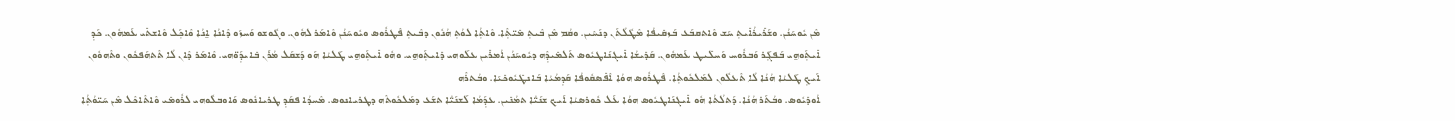ܡܶܢ ܝܽܘܚܰܢܳܢ. ܘܫܰܪܺܝܪܳܐܺܝܬ̥ ܚܰܫ ܘܶܐܬܩܒܰܥ ܒܰܙܩܺܝܦܳܐ ܡܶܛܽܠܳܬܰܢ ܕܢܰܚܶܝܢ. ܘܩܳܡ ܡܶܢ ܒܶܝܬ̥ ܡܺܝ̈ܬ̥ܶܐ. ܘܶܐܬ̥ܳܐ ܠܘܳܬ̥ ܗܳܢܽܘܢ ܕܒܶܝܬ̥ ܦܶܛܪܽܘܣ ܘܝܽܘܚܰܢܳܢ ܘܶܐܡܰܪ ܠܗܽܘܢ. ܘܓܽܘܫܘ ܘܰܚܙܰܘ ܕܶܐܢܳܐ ܐ̱ܢܳܐ ܘܶܐܟ̥ܰܠ ܘܶܐܫܬܺܝ ܥܰܡܗܽܘܢ. ܟܰܕ̥ ܐܺܝܬ̥ܰܘܗ̱ܝ ܒܰܦܓ̥ܰܪ ܘܰܒܪܽܘܚ ܘܰܚܠܺܝܛ ܥܰܡܗܽܘܢ. ܩܰܕܺܝܫܳܐ ܐܺܝܓܢܰܐܛܝܽܘܣ ܬܰܠܡܺܝܕ̥ܶܗ ܕܝܽܘܚܰܢܳܢ ܐܳܡܪܺܝܢ ܥܠܰܘܗܝ ܕܺܐܝܬ̥ܰܘܗ̱ܝ. ܘܗܽܘ ܐܺܝܬ̥ܰܘܗ̱ܝ ܛܰܠܝܳܐ ܗܰܘ ܕܰܫܩܰܠ ܡܳܪܰܢ ܒܺܐܝܕ̥ܰܘ̈ܗܝ. ܘܶܐܡܰܪ ܕܶܐܢ ܠܳܐ ܬܶܬܗܰܦܟܽܘܢ ܘܬܶܗܘܽܘܢ ܐܰܝܟ̥ ܛܰܠܝܳܐ ܗܳܢܳܐ ܠܳܐ ܬܶܥܠܽܘܢ ܠܡܰܠܟܽܘܬ̥ܳܐ. ܦܶܛܪܽܘܣ ܗܘܳܐ ܐܶܦܺܣܩܽܘܦܳܐ ܩܰܕ̥ܡܳܝܳܐ ܒܰܐܢܛܺܝܽܘܟܺܝܰܐ. ܘܒܳܬܪܶܗ
ܐܳܘܕܺܝܽܘܣ. ܘܒܳܬܰܪ ܗܳܢܳܐ. ܕܰܬܠܳܬܳܐ ܗܽܘ ܐܺܝܓܢܰܐܛܝܽܘܣ ܗܘܳܐ ܥܰܠ ܟܽܘܪܣܝܳܐ ܐܰܝܟ ܫܢܰܝ̈ܳܐ ܬܡܳܢܺܝܢ. ܥܕ̥ܰܡܳܐ ܠܰܫܢܰܝ̈ܳܐ ܬܫܰܥ ܕܡܰܠܟܽܘܬܶܗ ܕܛܪܝܐܢܘܣ. ܡܶܚܕܳܐ ܦܩܰܕ̥ ܛܪܝܐܢܽܘܣ ܘܰܐܘܒܠܽܘܗܝ ܠܪܽܘܡܺܝ ܘܶܐܬܶܐܟܶܠ ܡܶܢ ܚܰܝ̈ܘܳܬ̥ܳܐ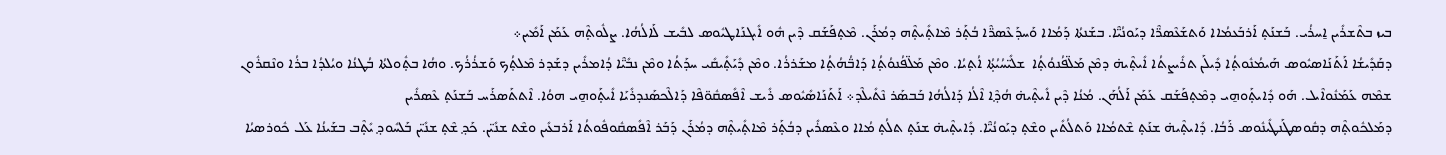ܒܝܙ ܒܬܶܫܪܺܝܢ ܐ̱ܚܪܳܝ. ܒܰܫܢܰܬ̥ ܐܰܪܒܰܥܡܳܐܐ ܘܰܬܫܰܥܶܣܪ̈ܶܐ ܕܝܰܘܢܳܝ̈ܶܐ. ܒܫܰܢܬܳܐ ܕܰܡܳܐܐ ܘܰܚܕܰܥܶܣܪ̈ܶܐ ܒܳܬ̥ܰܪ ܡܶܐܬ̥ܺܝܬ̥ܶܗ ܕܡܳܪܰܢ. ܡܶܬ̥ܦܰܫܰܩ ܕܶܝܢ ܗܽܘ ܐܺܝܓܢܰܐܛܝܽܘܣ ܠܒܺܝܫ ܠܰܐܠܳܗܳܐ. ܨܠܽܘܬ̥ܶܗ ܥܰܡܰܢ ܐܰܡܺܝܢ܀
ܕܩܰܕܺܝܫܳܐ ܐܰܬܰܢܰܐܣܝܽܘܣ ܗܰܝܡܳܢܽܘܬ̥ܳܐ ܕܺܝܠܰܢ ܬܪܺܝܨܬܳܐ ܐܺܝܬ̥ܶܝܗ̇ ܕܡܶܢ ܡܰܠ̈ܦܳܢܘܳܬ̥ܳܐ  ܫܠܺܝ̈ܚܳܝܳܬ̥ܳܐ ܐܳܬ̥ܝܳܐ. ܘܡܶܢ ܡܰܠ̈ܦܳܢܘܳܬ̥ܳܐ ܕܰܐܒ̈ܳܗܳܬ̥ܳܐ ܡܫܰܪܪܳܐ. ܘܡܶܢ ܕܺܝܰܬ̥ܺܝܩܺܝ ܚܕܰܬܳܐ ܘܡܶܢ ܢܒܺܝ̈ܶܐ ܕܳܐܡܪܺܝܢ ܕܫܰܕܪ ܡܶܠܬ̥ܳܟ ܘܰܫܪܳܪܳܟ. ܘܗܳܐ ܒܬ̥ܽܘܠܬܳܐ ܒܳܛܢܳܐ ܘܝܳܠܕܳܐ ܒܪܳܐ ܘܢܶܩܪܽܘܢ ܫܡܶܗ ܥܰܡܰܢܽܘܐܶܝܠ. ܗܰܘ ܕܺܐܝܬ̥ܰܘܗ̱ܝ ܕܡܶܬ̥ܦܰܫܰܩ ܥܰܡܰܢ ܐܰܠܳܗܰܢ. ܡܳܢܳܐ ܕܶܝܢ ܐܺܝܬ̥ܶܝܗ̇ ܗܳܕ̥ܶܐ ܐܶܠܳܐ ܕܰܐܠܳܗܳܐ ܒܰܒܣܰܪ ܢܶܬܺܝܠܶܕ܀ ܐܰܬܰܢܰܐܣܺܝܽܘܣ ܪܺܝܫ ܐܶܦܺܣܩܽܘ̈ܦܶܐ ܕܰܐܠܶܟܣܰܢܕܪܺܝܰܐ ܐܺܝܬ̥ܰܘܗ̱ܝ ܗܘܳܐ. ܐܶܬܬܰܣܪܰܚ ܒܰܫܢܰܬ̥ ܥܶܣܪܺܝܢ
ܕܡܰܠܟܽܘܬ̥ܶܗ ܕܩܽܘܣܛܰܢܛܺܝܢܽܘܣ ܪܰܒܳܐ. ܕܺܐܝܬ̥ܶܝܗ̇ ܫܢܰܬ̥ ܫܶܬܡܳܐܐ ܘܰܬܠܳܬܺܝܢ ܘܫܶܬ̥ ܕܝܰܘܢܳܝ̈ܶܐ. ܕܺܐܝܬ̥ܶܝܗ̇ ܫܢܰܬ̥ ܬܠܳܬ̥ ܡܳܐܐ ܘܥܶܣܪܺܝܢ ܕܒܳܬ̥ܰܪ ܡܶܐܬ̥ܺܝܬ̥ܶܗ ܕܡܳܪܰܢ ܕܰܒܰܪ ܐܶܦܺܣܩܽܘܦܽܘܬܳܐ ܐܰܪܒܥܺܝܢ ܘܫܶܬ ܫܢܺܝ̈ܢ. ܟܰܕ̥ ܫܶܬ̥ ܫܢܺܝ̈ܢ ܒܰܠܚܽܘܕ̥ ܝܺܬ̥ܶܒ ܒܫܰܝܢܳܐ ܥܰܠ ܟܽܘܪܣܝܳܐ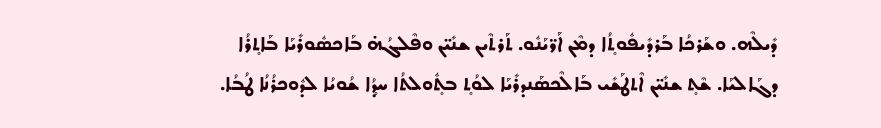ܕܺܝܠܶܗ. ܘܫܰܪܟܳܐ ܒܰܪܕܺܝܦܽܘܬ̥ܳܐ ܕܡܶܢ ܐܰܪ̈ܝܰܢܽܘ. ܬܰܪܬܶܝܢ ܫܢܺܝ̈ܢ ܘܦܶܠܓܳܗ̇ ܒܰܐܟܣܽܘܪܺܝܰܐ ܒܰܐܬ̥ܪܳܐ ܕܓܰܐܠܝܰܐ. ܫܶܬ̥ ܫܢܺܝ̈ܢ ܐܶܬܛܰܫܺܝ ܒܰܐܠܶܟܣܰܢܕܪܺܝܰܐ ܠܘܳܬ̥ ܒܬ̥ܽܘܠܬܳܐ ܚܕ̥ܳܐ ܫܳܘܝܳܐ ܠܕܽܘܟܪܳܢܳܐ ܛܳܒܳܐ.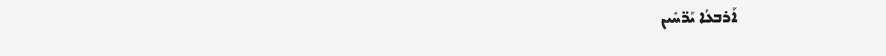ܐܰܪܒܥܳܐ ܝܰܪ̈ܚܺܝܢ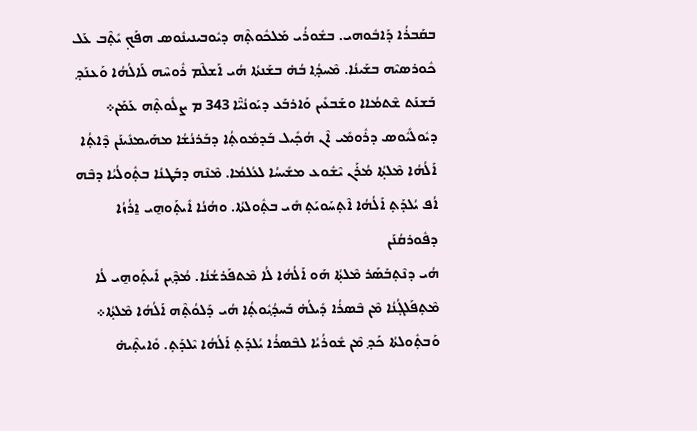ܒܩܰܒܪܳܐ ܕܰܐܒܽܘܗܝ. ܒܫܽܘܪܳܝ ܡܰܠܟܽܘܬ̥ܶܗ ܕܝܽܘܒܝܢܝܢܽܘܣ ܗܦܰܟ̥ ܝܺܬ̥ܶܒ ܥܰܠ ܟܽܘܪܣܝܶܗ ܒܫܰܝܢܳܐ. ܡܶܚܕ̥ܳܐ ܒܳܗ̇ ܒܫܰܢܬܳܐ ܗܳܝ ܐܰܫܠܶܡ ܪܽܘܚܶܗ ܠܰܐܠܳܗܳܐ ܘܰܥܢܰܕ̥ ܒܰܫܢܰܬ ܫܶܬܡܳܐܐ ܘܫܰܒܥܺܝܢ ܘܰܐܪܒܰܥ ܕܝܰܘܢܳܝ̈ܶܐ 343 ܡ ܨܠܽܘܬ̥ܶܗ ܥܰܡܰܢ܀
ܕܝܽܘܠܺܝܽܘܣ ܕܪܽܘܡܺܝ ܐܶܢ ܗܳܟ̥ܺܝܠ ܒܰܕܡܽܘܬ̥ܳܐ ܕܒܰܪܢܳܫܳܐ ܡܗܰܝܡܢܺܝܢܰܢ ܕܶܐܬ̥ܳܐ ܐܰܠܳܗܳܐ ܡܶܠܬ̥ܳܐ ܡܳܪܰܢ ܝܶܫܽܘܥ ܡܫܺܝܚܳܐ ܠܥܳܠܡܳܐ. ܡܶܢܶܗ ܕܒܰܛܢܳܐ ܒܬ̥ܽܘܠܳܝܳܐ ܕܒܶܗ ܐܳܦ ܝܳܠܕܰܬ̥ ܐܰܠܳܗܳܐ ܐܶܬ̥ܚܰܘܝܰܬ̥ ܗܺܝ ܒܬ̥ܽܘܠܬܳܐ. ܘܗܳܢܳܐ ܐܺܝܬ̥ܰܘܗ̱ܝ ܐ̱ܪܳܙܳܐ ܕܦܽܘܪܩܳܢܰܢ
ܗܳܝ ܕܢܶܬ̥ܒܰܣܰܪ ܡܶܠܬ̥ܳܐ ܗܰܘ ܐܰܠܳܗܳܐ ܠܳܐ ܡܶܬܦܰܪܫܳܢܳܐ. ܡܳܕ̥ܶܝܢ ܐܺܝܬ̥ܰܘܗ̱ܝ ܠܳܐ ܡܶܬ̥ܦܰܠܓ̥ܳܢܳܐ ܡܶܢ ܒܶܣܪܳܐ ܕܺܝܠܳܗ̇ ܒܰܚܕ̥ܳܝܽܘܬ̥ܳܐ ܗܳܝ ܕܰܠܘܳܬ̥ܶܗ ܐܰܠܳܗܳܐ ܡܶܠܬ̥ܳܐ܀ ܘܰܒܬ̥ܽܘܠܬܳܐ ܟܰܕ̥ ܡܶܢ ܫܽܘܪܳܝܳܐ ܠܒܶܣܪܳܐ ܝܳܠܕܰܬ̥ ܐܰܠܳܗܳܐ ܝܶܠܕܰܬ̥. ܘܺܐܝܬ̥ܶܝܗ̇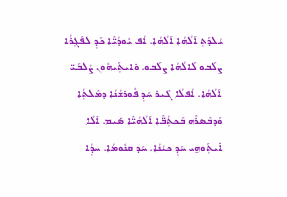ܝܳܠܕܰܬ̥ ܐܰܠܳܗܳܐ ܐܰܠܳܗܳܐ. ܐܳܦ ܝܽܘܕܳܝ̈ܶܐ ܟܰܕ̥ ܠܦܰܓ̥ܪܳܐ ܨܠܰܒܘ ܠܰܐܠܳܗܳܐ ܨܠܰܒܘ. ܘܺܐܝܬ̥ܰܝܗܽܘܢ ܨܳܠܒܰܝ̈ ܐܰܠܳܗܳܐ. ܐܳܦܠܳܐ ܓܶܝܪ ܚܰܕ̥ ܦܽܘܪܫܳܢܳܐ ܕܡܶܠܬ̥ܳܐ ܘܰܕܒܶܣܪܶܗ ܒܰܟܬ̥ܳܒ̈ܶܐ ܐܰܠܳܗܳܝ̈ܶܐ ܣܺܝܡ. ܐܶܠܳܐ ܐܺܝܬ̥ܰܘܗ̱ܝ ܚܰܕ̥ ܟܝܳܢܳܐ. ܚܰܕ ܩܢܽܘܡܳܐ. ܚܕ̥ܳܐ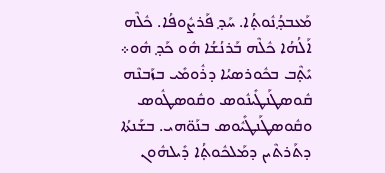ܡܰܥܒܕ̥ܳܢܽܘܬ̥ܳܐ. ܚܰܕ̥ ܦܰܪܨܽܘܦܳܐ. ܟܽܠܶܗ ܐܰܠܳܗܳܐ ܟܽܠܶܗ ܒܰܪܢܳܫܳܐ ܗܽܘ ܟܰܕ̥ ܗܽܘ܀ ܝܺܬ̥ܶܒ ܒܟܽܘܪܣܝܳܐ ܕܪܽܘܡܺܝ ܒܙܰܒܢܶܗ ܩܽܘܣܛܰܢܛܺܝܢܽܘܣ ܘܩܽܘܣܛܽܘܣ ܘܩܽܘܣܛܰܢܛܺܝܽܘܣ ܒܢܰܘ̈ܗܝ. ܒܫܰܢܬܳܐ ܕܬܰܪܬܶܝܢ ܕܡܰܠܟܽܘܬ̥ܳܐ ܕܺܝܠܗܽܘܢ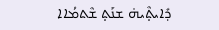ܕܺܐܝܬ̥ܶܝܗ̇ ܫܢܰܬ̥ ܫܶܬܡܳܐܐ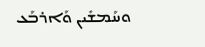ܘܚܰܡܫܺܝܢ ܘܰܐܪܒܰܥ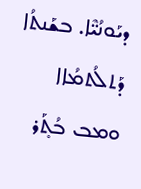ܕܝܰܘܢܳܝ̈ܶܐ. ܒܫܰܢܬܳܐ ܕܰܬܠܳܬܡܳܐܐ ܘܡܒ ܒܳܬ̥ܰܪ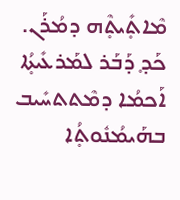ܡܶܐܬ̥ܺܝܬ̥ܶܗ ܕܡܳܪܰܢ. ܟܰܕ̥ ܕܰܒܰܪ ܠܡܰܪܥܺܝܬ̥ܳܐ ܐܰܟܡܳܐ ܕܡܶܬܬܚܺܝܒ ܒܗܰܝܡܳܢܽܘܬ̥ܳܐ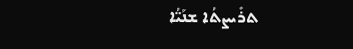ܬܪܺܝܨܬܳܐ ܫܢܰܝ̈ܳܐ